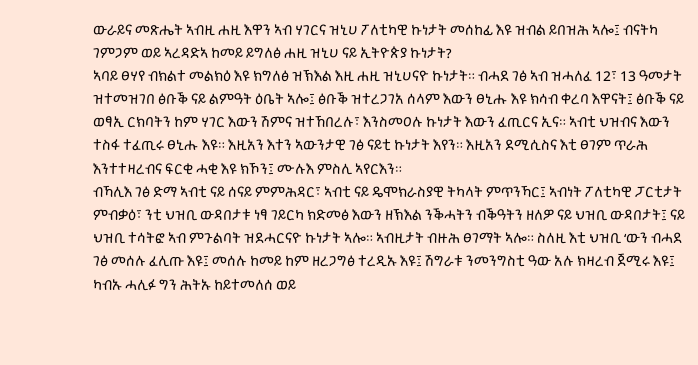ውራይና መጽሔት ኣብዚ ሐዚ እዋን ኣብ ሃገርና ዝኒሀ ፖለቲካዊ ኩነታት መሰከፊ እዩ ዝብል ይበዝሕ ኣሎ፤ ብናትካ ገምጋም ወይ ኣረዳድኣ ከመይ ይግለፅ ሐዚ ዝኒሀ ናይ ኢትዮጵያ ኩነታት?
ኣባይ ፀሃየ ብክልተ መልክዕ እዩ ክግለፅ ዝኽእል እዚ ሐዚ ዝኒሀናዮ ኩነታት። ብሓደ ገፅ ኣብ ዝሓለፈ 12፣ 13 ዓመታት ዝተመዝገበ ፅቡቕ ናይ ልምዓት ዕቤት ኣሎ፤ ፅቡቕ ዝተረጋገአ ሰላም እውን ፀኒሑ እዩ ክሳብ ቀረባ እዋናት፤ ፅቡቕ ናይ ወፃኢ ርክባትን ከም ሃገር እውን ሽምና ዝተኸበረሉ፣ እንስመዐሉ ኩነታት እውን ፈጢርና ኢና። ኣብቲ ህዝብና እውን ተስፋ ተፈጢሩ ፀኒሑ እዩ። እዚአን እተን ኣውንታዊ ገፅ ናይቲ ኩነታት እየን። እዚአን ደሚሲስና እቲ ፀገም ጥራሕ እንተተዛረብና ፍርቂ ሓቂ እዩ ክኾን፤ ሙሉእ ምስሊ ኣየርእን።
ብኻሊእ ገፅ ድማ ኣብቲ ናይ ሰናይ ምምሕዳር፣ ኣብቲ ናይ ዴሞክራስያዊ ትካላት ምጥንኻር፤ ኣብነት ፖለቲካዊ ፓርቲታት ምብቃዕ፣ ንቲ ህዝቢ ውዳበታቱ ነፃ ገይርካ ክድመፅ እውን ዘኽእል ንቕሓትን ብቕዓትን ዘለዎ ናይ ህዝቢ ውዳበታት፤ ናይ ህዝቢ ተሳትፎ ኣብ ምጉልባት ዝደሓርናዮ ኩነታት ኣሎ። ኣብዚታት ብዙሕ ፀገማት ኣሎ። ስለዚ እቲ ህዝቢ ‘ውን ብሓደ ገፅ መሰሉ ፈሊጡ እዩ፤ መሰሉ ከመይ ከም ዘረጋግፅ ተረዲኡ እዩ፤ ሽግራቱ ንመንግስቲ ዓው አሉ ክዛረብ ጀሚሩ እዩ፤ ካብኡ ሓሊፉ ግን ሕትኡ ከይተመለሰ ወይ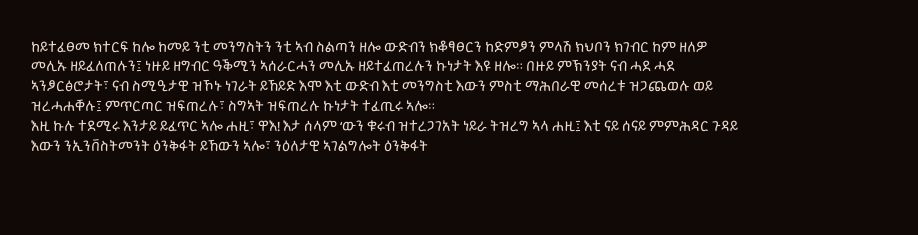ከይተፈፀመ ክተርፍ ከሎ ከመይ ንቲ መንግስትን ንቲ ኣብ ስልጣን ዘሎ ውድብን ክቆፃፀርን ከድምፆን ምላሽ ክህቦን ክገብር ከም ዘለዎ መሊኡ ዘይፈለጠሉን፤ ነዙይ ዘግብር ዓቕሚን ኣሰራርሓን መሊኡ ዘይተፈጠረሉን ኩነታት እዩ ዘሎ። በዙይ ምኽንያት ናብ ሓደ ሓደ ኣንፆርፅሮታት፣ ናብ ስሚዒታዊ ዝኾኑ ነገራት ይኸይድ እሞ እቲ ውድብ እቲ መንግስቲ እውን ምስቲ ማሕበራዊ መሰረቱ ዝጋጨወሉ ወይ ዝረሓሐቐሉ፤ ምጥርጣር ዝፍጠረሉ፣ ስግኣት ዝፍጠረሉ ኩነታት ተፈጢሩ ኣሎ።
እዚ ኩሉ ተደሚሩ እንታይ ይፈጥር ኣሎ ሐዚ፣ ዋእ! እታ ሰላም ‘ውን ቁሩብ ዝተረጋገአት ነይራ ትዝረግ ኣላ ሐዚ፤ እቲ ናይ ሰናይ ምምሕዳር ጉዳይ እውን ንኢንቨስትመንት ዕንቅፋት ይኸውን ኣሎ፣ ንዕለታዊ ኣገልግሎት ዕንቅፋት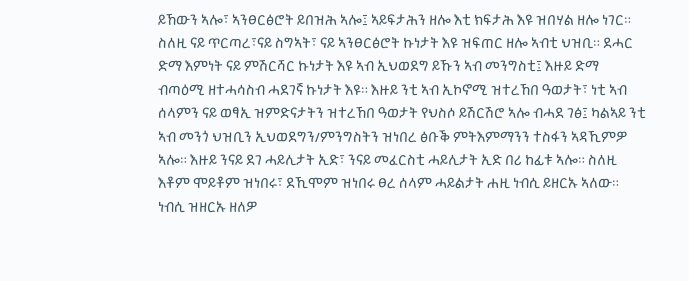ይኸውን ኣሎ፣ ኣንፀርፅሮት ይበዝሕ ኣሎ፤ ኣይፍታሕን ዘሎ እቲ ክፍታሕ እዩ ዝበሃል ዘሎ ነገር። ስለዚ ናይ ጥርጣረ፣ናይ ስግኣት፣ ናይ ኣንፀርፅሮት ኩነታት እዩ ዝፍጠር ዘሎ ኣብቲ ህዝቢ። ደሓር ድማ እምነት ናይ ምሽርሻር ኩነታት እዩ ኣብ ኢህወደግ ይኹን ኣብ መንግስቲ፤ እዙይ ድማ ብጣዕሚ ዘተሓሳስብ ሓደገኛ ኩነታት እዩ። እዙይ ንቲ ኣብ ኢኮኖሚ ዝተረኸበ ዓወታት፣ ነቲ ኣብ ሰላምን ናይ ወፃኢ ዝምድናታትን ዝተረኸበ ዓወታት የህስሶ ይሽርሽሮ ኣሎ ብሓደ ገፅ፤ ካልኣይ ንቲ ኣብ መንጎ ህዝቢን ኢህወደግን/ምንግስትን ዝነበረ ፅቡቕ ምትእምማንን ተስፋን ኣዳኺምዎ ኣሎ። እዙይ ንናይ ደገ ሓይሊታት ኢድ፣ ንናይ መፈርስቲ ሓይሊታት ኢድ በሪ ከፊቱ ኣሎ። ስለዚ እቶም ሞይቶም ዝነበሩ፣ ደኺሞም ዝነበሩ ፀረ ሰላም ሓይልታት ሐዚ ነብሲ ይዘርኡ ኣለው። ነብሲ ዝዘርኡ ዘለዎ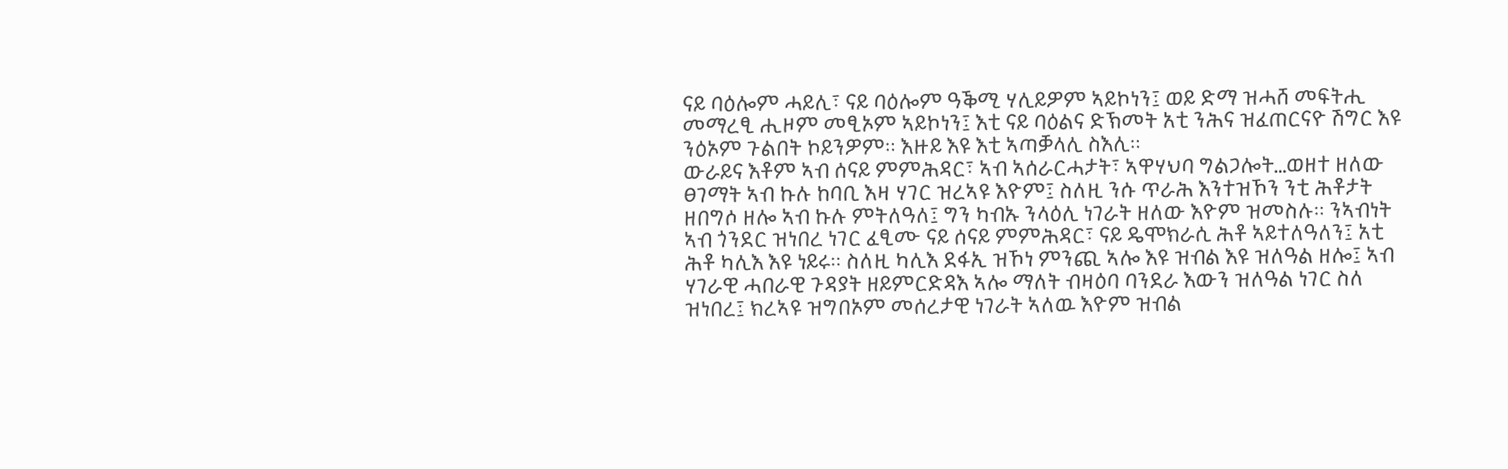ናይ ባዕሎም ሓይሊ፣ ናይ ባዕሎም ዓቕሚ ሃሊይዎም ኣይኮነን፤ ወይ ድማ ዝሓሸ መፍትሒ መማረፂ ሒዞም መፂኦም ኣይኮነን፤ እቲ ናይ ባዕልና ድኽመት አቲ ንሕና ዝፈጠርናዮ ሽግር እዩ ንዕኦም ጉልበት ኮይንዎም። እዙይ እዩ እቲ ኣጣቓላሊ ስእሊ።
ውራይና እቶም ኣብ ሰናይ ምምሕዳር፣ ኣብ ኣሰራርሓታት፣ ኣዋሃህባ ግልጋሎት…ወዘተ ዘለው ፀገማት ኣብ ኩሉ ከባቢ እዛ ሃገር ዝረኣዩ እዮም፤ ስለዚ ንሱ ጥራሕ እንተዝኾን ንቲ ሕቶታት ዘበግሶ ዘሎ ኣብ ኩሉ ምትለዓለ፤ ግን ካብኡ ንላዕሊ ነገራት ዘለው እዮም ዝመስሉ። ንኣብነት ኣብ ጎንደር ዝነበረ ነገር ፈፂሙ ናይ ሰናይ ምምሕዳር፣ ናይ ዴሞክራሲ ሕቶ ኣይተለዓለን፤ አቲ ሕቶ ካሊእ እዩ ነይሩ። ስለዚ ካሊእ ደፋኢ ዝኾነ ምንጪ ኣሎ እዩ ዝብል እዩ ዝለዓል ዘሎ፤ ኣብ ሃገራዊ ሓበራዊ ጉዳያት ዘይምርድዳእ ኣሎ ማለት ብዛዕባ ባንደራ እውን ዝለዓል ነገር ስለ ዝነበረ፤ ክረኣዩ ዝግበኦም መሰረታዊ ነገራት ኣለዉ እዮም ዝብል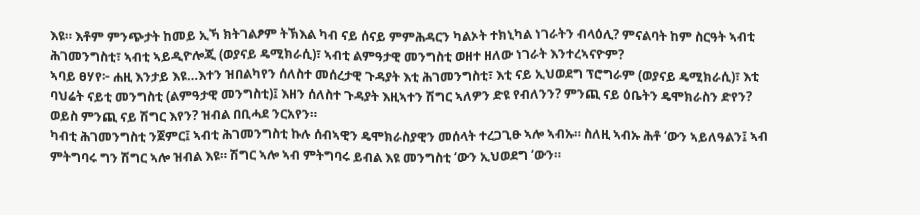እዩ። እቶም ምንጭታት ከመይ ኢኻ ክትገልፆም ትኽእል ካብ ናይ ሰናይ ምምሕዳርን ካልኦት ተክኒካል ነገራትን ብላዕሊ? ምናልባት ከም ስርዓት ኣብቲ ሕገመንግስቲ፣ ኣብቲ ኣይዲዮሎጂ (ወያናይ ዴሚክራሲ)፣ ኣብቲ ልምዓታዊ መንግስቲ ወዘተ ዘለው ነገራት እንተረኣናዮም?
ኣባይ ፀሃየ፦ ሐዚ እንታይ እዩ…እተን ዝበልካየን ሰለስተ መሰረታዊ ጉዳያት እቲ ሕገመንግስቲ፣ እቲ ናይ ኢህወደግ ፕሮግራም (ወያናይ ዴሚክራሲ)፣ እቲ ባህሬት ናይቲ መንግስቲ (ልምዓታዊ መንግስቲ)፤ እዘን ሰለስተ ጉዳያት እዚኣተን ሽግር ኣለዎን ድዩ የብለንን? ምንጪ ናይ ዕቤትን ዴሞክራስን ድየን? ወይስ ምንጪ ናይ ሽግር እየን? ዝብል በቢሓደ ንርአየን።
ካብቲ ሕገመንግስቲ ንጀምር፤ ኣብቲ ሕገመንግስቲ ኩሉ ሰብኣዊን ዴሞክራስያዊን መሰላት ተረጋጊፁ ኣሎ ኣብኡ። ስለዚ ኣብኡ ሕቶ ‘ውን ኣይለዓልን፤ ኣብ ምትግባሩ ግን ሽግር ኣሎ ዝብል እዩ። ሽግር ኣሎ ኣብ ምትግባሩ ይብል እዩ መንግስቲ ‘ውን ኢህወደግ ‘ውን።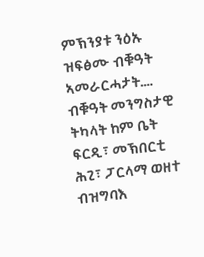ምኽንያቱ ንዕኡ ዝፍፅሙ ብቑዓት ኣመራርሓታት…. ብቑዓት መንግስታዊ ትካላት ከም ቤት ፍርዲ፣ መኽበርቲ ሕጊ፣ ፓርላማ ወዘተ ብዝግባእ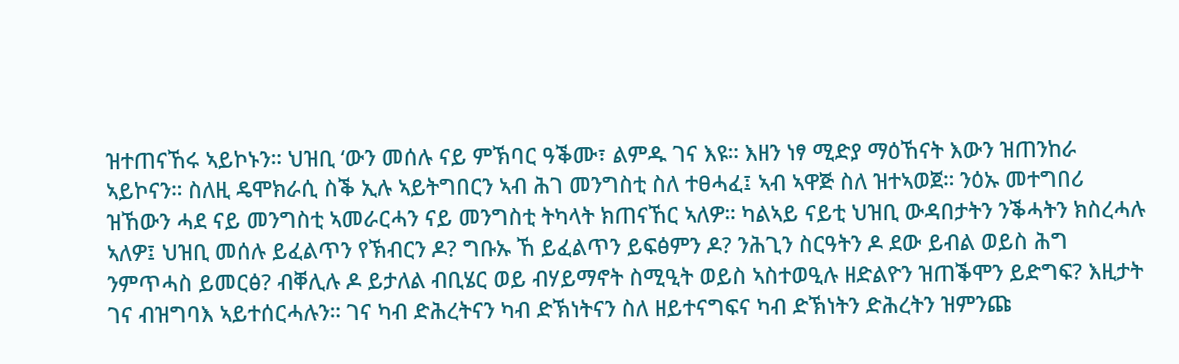ዝተጠናኸሩ ኣይኮኑን። ህዝቢ ‘ውን መሰሉ ናይ ምኽባር ዓቕሙ፣ ልምዱ ገና እዩ። እዘን ነፃ ሚድያ ማዕኸናት እውን ዝጠንከራ ኣይኮናን። ስለዚ ዴሞክራሲ ስቕ ኢሉ ኣይትግበርን ኣብ ሕገ መንግስቲ ስለ ተፀሓፈ፤ ኣብ ኣዋጅ ስለ ዝተኣወጀ። ንዕኡ መተግበሪ ዝኸውን ሓደ ናይ መንግስቲ ኣመራርሓን ናይ መንግስቲ ትካላት ክጠናኸር ኣለዎ። ካልኣይ ናይቲ ህዝቢ ውዳበታትን ንቕሓትን ክስረሓሉ ኣለዎ፤ ህዝቢ መሰሉ ይፈልጥን የኽብርን ዶ? ግቡኡ ኸ ይፈልጥን ይፍፅምን ዶ? ንሕጊን ስርዓትን ዶ ደው ይብል ወይስ ሕግ ንምጥሓስ ይመርፅ? ብቐሊሉ ዶ ይታለል ብቢሄር ወይ ብሃይማኖት ስሚዒት ወይስ ኣስተወዒሉ ዘድልዮን ዝጠቕሞን ይድግፍ? እዚታት ገና ብዝግባእ ኣይተሰርሓሉን። ገና ካብ ድሕረትናን ካብ ድኽነትናን ስለ ዘይተናግፍና ካብ ድኽነትን ድሕረትን ዝምንጩ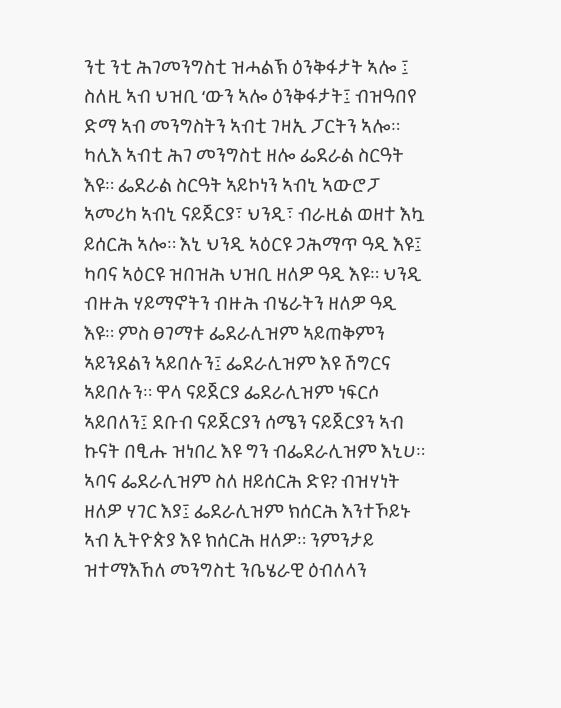ንቲ ንቲ ሕገመንግስቲ ዝሓልኽ ዕንቅፋታት ኣሎ ፤ ስለዚ ኣብ ህዝቢ ‘ውን ኣሎ ዕንቅፋታት፤ ብዝዓበየ ድማ ኣብ መንግስትን ኣብቲ ገዛኢ ፓርትን ኣሎ።
ካሊእ ኣብቲ ሕገ መንግስቲ ዘሎ ፌደራል ስርዓት እዩ። ፌደራል ስርዓት ኣይኮነን ኣብኒ ኣውሮፓ ኣመሪካ ኣብኒ ናይጀርያ፣ ህንዲ፣ ብራዚል ወዘተ እኳ ይሰርሕ ኣሎ። እኒ ህንዲ ኣዕርዩ ጋሕማጥ ዓዲ እዩ፤ ካባና ኣዕርዩ ዝበዝሕ ህዝቢ ዘለዎ ዓዲ እዩ። ህንዲ ብዙሕ ሃይማኖትን ብዙሕ ብሄራትን ዘለዎ ዓዲ እዩ። ምስ ፀገማቱ ፌደራሊዝም ኣይጠቅምን ኣይንደልን ኣይበሉን፤ ፌደራሊዝም እዩ ሽግርና ኣይበሉን። ዋላ ናይጀርያ ፌደራሊዝም ነፍርሶ ኣይበለን፤ ደቡብ ናይጀርያን ሰሜን ናይጀርያን ኣብ ኩናት በፂሑ ዝነበረ እዩ ግን ብፌደራሊዝም እኒሀ። ኣባና ፌደራሊዝም ስለ ዘይሰርሕ ድዩ? ብዝሃነት ዘለዎ ሃገር እያ፤ ፌደራሊዝም ክሰርሕ እንተኾይኑ ኣብ ኢትዮጵያ እዩ ክሰርሕ ዘለዎ። ንምንታይ ዝተማእኸለ መንግስቲ ንቤሄራዊ ዕብለላን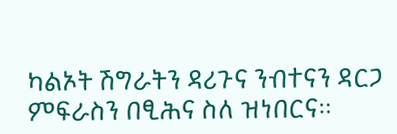ካልኦት ሽግራትን ዳሪጉና ንብተናን ዳርጋ ምፍራስን በፂሕና ስለ ዝነበርና።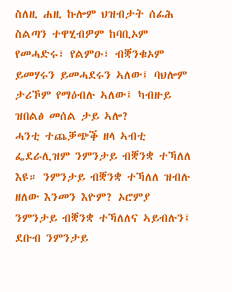ስለዚ ሐዚ ኩሎም ህዝብታት ሰፊሕ ስልጣን ተዋሂብዎም ከባቢኦም የመሓድሩ፣ የልምዑ፣ ብቛንቁኦም ይመሃሩን ይመሓደሩን ኣለው፤ ባህሎም ታሪኾም የማዕብሉ ኣለው፤ ካብዙይ ዝበልፅ መሰል ታይ ኣሎ?
ሓንቲ ተጨቓጭቕ ዘላ ኣብቲ ፌደራሊዝም ንምንታይ ብቛንቋ ተኻለለ እዩ። ንምንታይ ብቛንቋ ተኻለለ ዝብሉ ዘለው እንመን እዮም? ኦሮምያ ንምንታይ ብቛንቋ ተኻለለና ኣይብሉን፤ ደቡብ ንምንታይ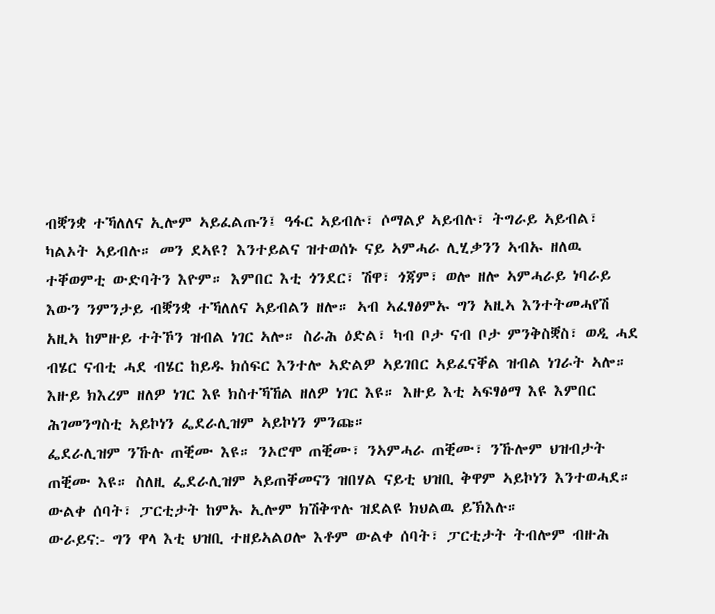ብቛንቋ ተኻለለና ኢሎም ኣይፈልጡን፤ ዓፋር ኣይብሉ፣ ሶማልያ ኣይብሉ፣ ትግራይ ኣይብል፣ ካልኦት ኣይብሉ። መን ደኣዩ? እንተይልና ዝተወሰኑ ናይ ኣምሓራ ሊሂቃንን ኣብኡ ዘለዉ ተቐወምቲ ውድባትን እዮም። እምበር እቲ ጎንደር፣ ሽዋ፣ ጎጃም፣ ወሎ ዘሎ ኣምሓራይ ነባራይ እውን ንምንታይ ብቛንቋ ተኻለለና ኣይብልን ዘሎ። ኣብ ኣፈፃፅምኡ ግን አዚኣ እንተትመሓየሽ አዚኣ ከምዙይ ተትኾን ዝብል ነገር ኣሎ። ስራሕ ዕድል፣ ካብ ቦታ ናብ ቦታ ምንቅስቛስ፣ ወዲ ሓደ ብሄር ናብቲ ሓደ ብሄር ከይዱ ክሰፍር እንተሎ ኣድልዎ ኣይገበር ኣይፈናቐል ዝብል ነገራት ኣሎ። እዙይ ክእረም ዘለዎ ነገር እዩ ክስተኻኸል ዘለዎ ነገር እዩ። እዙይ እቲ ኣፍፃፅማ እዩ እምበር ሕገመንግስቲ ኣይኮነን ፌደራሊዝም ኣይኮነን ምንጩ።
ፌደራሊዝም ንኹሉ ጠቒሙ እዩ። ንኦሮሞ ጠቒሙ፣ ንኣምሓራ ጠቒሙ፣ ንኹሎም ህዝብታት ጠቒሙ እዩ። ስለዚ ፌደራሊዝም ኣይጠቐመናን ዝበሃል ናይቲ ህዝቢ ቅዋም ኣይኮነን እንተወሓደ። ውልቀ ሰባት፣ ፓርቲታት ከምኡ ኢሎም ክሽቅጥሉ ዝደልዩ ክህልዉ ይኽእሉ።
ውራይና:- ግን ዋላ እቲ ህዝቢ ተዘይኣልዐሎ እቶም ውልቀ ሰባት፣ ፓርቲታት ትብሎም ብዙሕ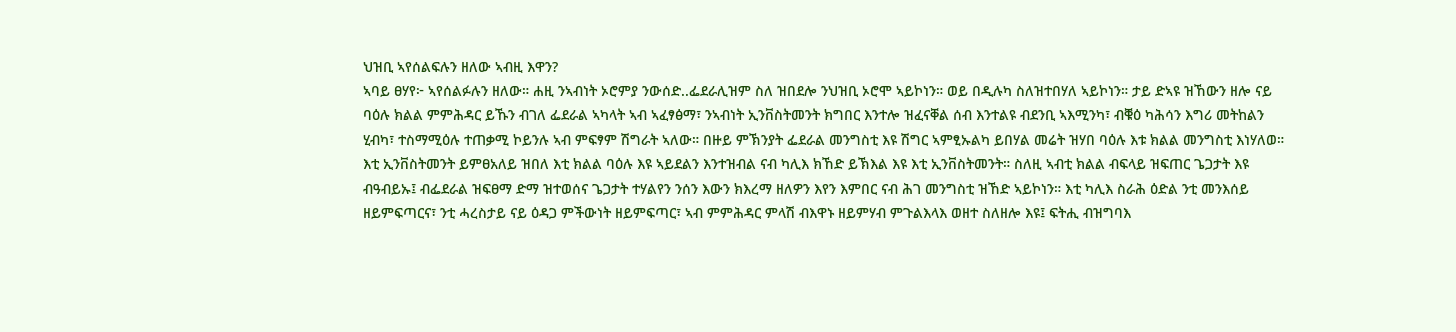ህዝቢ ኣየሰልፍሉን ዘለው ኣብዚ እዋን?
ኣባይ ፀሃየ፦ ኣየሰልፉሉን ዘለው። ሐዚ ንኣብነት ኦሮምያ ንውሰድ..ፌደራሊዝም ስለ ዝበደሎ ንህዝቢ ኦሮሞ ኣይኮነን። ወይ በዲሉካ ስለዝተበሃለ ኣይኮነን። ታይ ድኣዩ ዝኸውን ዘሎ ናይ ባዕሉ ክልል ምምሕዳር ይኹን ብገለ ፌደራል ኣካላት ኣብ ኣፈፃፅማ፣ ንኣብነት ኢንቨስትመንት ክግበር እንተሎ ዝፈናቐል ሰብ እንተልዩ ብደንቢ ኣእሚንካ፣ ብቑዕ ካሕሳን እግሪ መትከልን ሂብካ፣ ተስማሚዕሉ ተጠቃሚ ኮይንሉ ኣብ ምፍፃም ሽግራት ኣለው። በዙይ ምኽንያት ፌደራል መንግስቲ እዩ ሽግር ኣምፂኡልካ ይበሃል መሬት ዝሃበ ባዕሉ እቱ ክልል መንግስቲ እነሃለወ። እቲ ኢንቨስትመንት ይምፀአለይ ዝበለ እቲ ክልል ባዕሉ እዩ ኣይደልን እንተዝብል ናብ ካሊእ ክኸድ ይኽእል እዩ እቲ ኢንቨስትመንት። ስለዚ ኣብቲ ክልል ብፍላይ ዝፍጠር ጌጋታት እዩ ብዓብይኡ፤ ብፌደራል ዝፍፀማ ድማ ዝተወሰና ጌጋታት ተሃልየን ንሰን እውን ክእረማ ዘለዎን እየን እምበር ናብ ሕገ መንግስቲ ዝኸድ ኣይኮነን። እቲ ካሊእ ስራሕ ዕድል ንቲ መንእሰይ ዘይምፍጣርና፣ ንቲ ሓረስታይ ናይ ዕዳጋ ምችውነት ዘይምፍጣር፣ ኣብ ምምሕዳር ምላሽ ብእዋኑ ዘይምሃብ ምጉልእላእ ወዘተ ስለዘሎ እዩ፤ ፍትሒ ብዝግባእ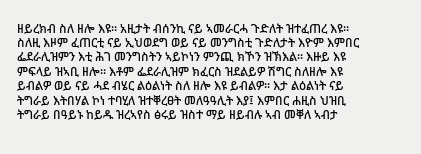ዘይረክብ ስለ ዘሎ እዩ። አዚታት ብሰንኪ ናይ ኣመራርሓ ጉድለት ዝተፈጠረ እዩ።
ስለዚ እዞም ፈጠርቲ ናይ ኢህወደግ ወይ ናይ መንግስቲ ጉድለታት እዮም እምበር ፌደራሊዝምን እቲ ሕገ መንግስትን ኣይኮነን ምንጪ ክኾን ዝኽእል። እዙይ እዩ ምፍላይ ዝኣቢ ዘሎ። እቶም ፌደራሊዝም ክፈርስ ዝደልይዎ ሽግር ስለዘሎ እዩ ይብልዎ ወይ ናይ ሓደ ብሄር ልዕልነት ስለ ዘሎ እዩ ይብልዎ። እታ ልዕልነት ናይ ትግራይ እትበሃል ኮነ ተባሂለ ዝተቐረፀት መለዓዓሊት እያ፤ እምበር ሐዚስ ህዝቢ ትግራይ በዓይኑ ከይዱ ዝረኣየስ ፅሩይ ዝስተ ማይ ዘይብሉ ኣብ መቐለ ኣብታ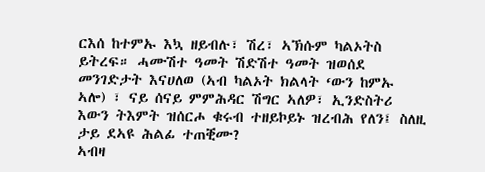ርእሰ ከተምኡ እኳ ዘይብሉ፣ ሽረ፣ ኣኽሱም ካልኦትስ ይትረፍ። ሓሙሽተ ዓመት ሽድሽተ ዓመት ዝወሰደ መንገድታት እናሀለወ (ኣብ ካልኦት ክልላት ‘ውን ከምኡ ኣሎ) ፣ ናይ ሰናይ ምምሕዳር ሽግር ኣለዎ፣ ኢንድስትሪ እውን ትእምት ዝሰርሖ ቁሩብ ተዘይኮይኑ ዝረብሕ የለን፤ ስለዚ ታይ ደኣዩ ሕልፊ ተጠቒሙ?
ኣብዛ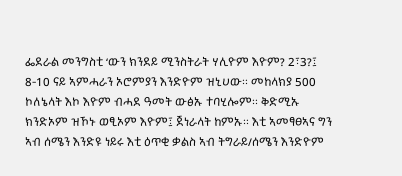ፌደራል መንግስቲ ‘ውን ክንደይ ሚንስትራት ሃሊዮም እዮም? 2፣3?፤ 8-10 ናይ ኣምሓራን ኦሮምያን እንድዮም ዝኒሀው። መከላክያ 500 ኮለኔላት እኮ እዮም ብሓደ ዓመት ውፅኡ ተባሂሎም። ቅድሚኡ ክንድኦም ዝኾኑ ወፂኦም እዮም፤ ጀነራላት ከምኡ። እቲ ኣመፃፀኣና ግን ኣብ ሰሜን እንድዩ ነይሩ እቲ ዕጥቂ ቃልስ ኣብ ትግራይ/ሰሜን እንድዮም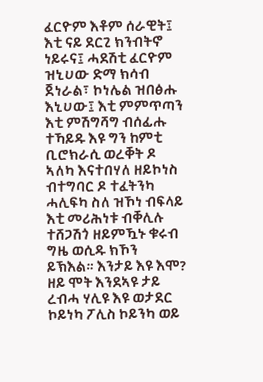ፈርዮም እቶም ሰራዊት፤ እቲ ናይ ደርጊ ክንብትኖ ነይሩና፤ ሓደሽቲ ፈርዮም ዝኒሀው ድማ ክሳብ ጀነራል፣ ኮነሌል ዝበፅሑ እኒሀው፤ እቲ ምምጥጣን እቲ ምሽግሻግ ብሰፊሑ ተኻይዱ እዩ ግን ከምቲ ቢሮክራሲ ወረቐት ዶ ኣለካ እናተበሃለ ዘይኮነስ ብተግባር ዶ ተፈትንካ ሓሊፍካ ስለ ዝኾነ ብፍላይ እቲ መሪሕነቱ ብቐሊሉ ተሸጋሽጎ ዘይምዃኑ ቁሩብ ግዜ ወሲዱ ክኾን ይኽእል። እንታይ እዩ እሞ? ዘይ ሞት እንደኣዩ ታይ ረብሓ ሃሊዩ እዩ ወታደር ኮይነካ ፖሊስ ኮይንካ ወይ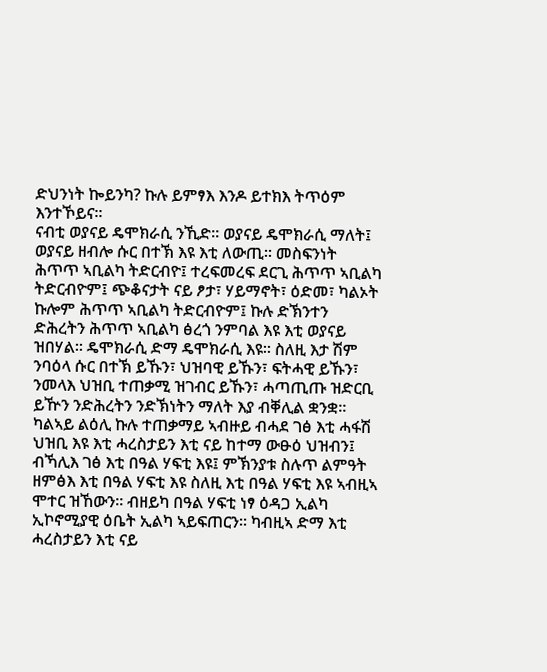ድህንነት ኰይንካ? ኩሉ ይምፃእ እንዶ ይተክእ ትጥዕም እንተኾይና።
ናብቲ ወያናይ ዴሞክራሲ ንኺድ። ወያናይ ዴሞክራሲ ማለት፤ ወያናይ ዘብሎ ሱር በተኽ እዩ እቲ ለውጢ። መስፍንነት ሕጥጥ ኣቢልካ ትድርብዮ፤ ተረፍመረፍ ደርጊ ሕጥጥ ኣቢልካ ትድርብዮም፤ ጭቆናታት ናይ ፆታ፣ ሃይማኖት፣ ዕድመ፣ ካልኦት ኩሎም ሕጥጥ ኣቢልካ ትድርብዮም፤ ኩሉ ድኽንተን ድሕረትን ሕጥጥ ኣቢልካ ፅረጎ ንምባል እዩ እቲ ወያናይ ዝበሃል። ዴሞክራሲ ድማ ዴሞክራሲ እዩ። ስለዚ እታ ሽም ንባዕላ ሱር በተኽ ይኹን፣ ህዝባዊ ይኹን፣ ፍትሓዊ ይኹን፣ ንመላእ ህዝቢ ተጠቃሚ ዝገብር ይኹን፣ ሓጣጢጡ ዝድርቢ ይዅን ንድሕረትን ንድኽነትን ማለት እያ ብቐሊል ቋንቋ። ካልኣይ ልዕሊ ኩሉ ተጠቃማይ ኣብዙይ ብሓደ ገፅ እቲ ሓፋሽ ህዝቢ እዩ እቲ ሓረስታይን እቲ ናይ ከተማ ውፁዕ ህዝብን፤ ብኻሊእ ገፅ እቲ በዓል ሃፍቲ እዩ፤ ምኽንያቱ ስሉጥ ልምዓት ዘምፅእ እቲ በዓል ሃፍቲ እዩ ስለዚ እቲ በዓል ሃፍቲ እዩ ኣብዚኣ ሞተር ዝኸውን። ብዘይካ በዓል ሃፍቲ ነፃ ዕዳጋ ኢልካ ኢኮኖሚያዊ ዕቤት ኢልካ ኣይፍጠርን። ካብዚኣ ድማ እቲ ሓረስታይን እቲ ናይ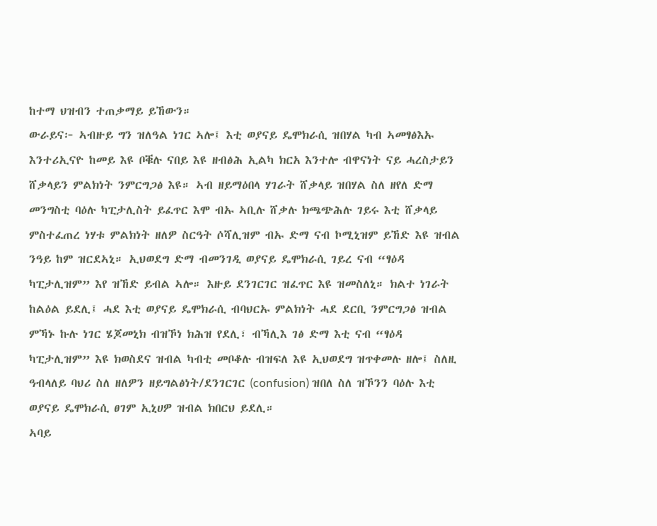ከተማ ህዝብን ተጠቃማይ ይኸውን።
ውራይና፦ ኣብዙይ ግን ዝለዓል ነገር ኣሎ፤ እቲ ወያናይ ዴሞክራሲ ዝበሃል ካብ ኣመፃፅእኡ እንተሪኢናዮ ከመይ እዩ ቦቑሉ ናበይ እዩ ዘብፅሕ ኢልካ ክርአ እንተሎ ብዋናነት ናይ ሓረስታይን ሸቃላይን ምልክነት ንምርግጋፅ እዩ። ኣብ ዘይማዕበላ ሃገራት ሸቃላይ ዝበሃል ስለ ዘየለ ድማ መንግስቲ ባዕሉ ካፒታሊስት ይፈጥር እሞ ብኡ ኣቢሉ ሸቃሉ ክጫጭሕሉ ገይሩ እቲ ሸቃላይ ምስተፈጠረ ነሃቱ ምልክነት ዘለዎ ስርዓት ሶሻሊዝም ብኡ ድማ ናብ ኮሚኒዝም ይኸድ እዩ ዝብል ንዓይ ከም ዝርደኣኒ። ኢህወደግ ድማ ብመንገዲ ወያናይ ዴሞክራሲ ገይረ ናብ “ፃዕዳ ካፒታሊዝም” እየ ዝኸድ ይብል ኣሎ። እዙይ ደንገርገር ዝፈጥር እዩ ዝመስለኒ። ክልተ ነገራት ከልዕል ይደሊ፤ ሓደ እቲ ወያናይ ዴሞክራሲ ብባህርኡ ምልክነት ሓደ ደርቢ ንምርግጋፅ ዝብል ምኻኑ ኩሉ ነገር ሄጆመኒክ ብዝኾነ ክሕዝ የደሊ፣ ብኻሊእ ገፅ ድማ እቲ ናብ “ፃዕዳ ካፒታሊዝም” እዩ ክወስደና ዝብል ካብቲ መቦቆሉ ብዝፍለ እዩ ኢህወደግ ዝጥቀመሉ ዘሎ፤ ስለዚ ዓብላለይ ባህሪ ስለ ዘለዎን ዘይግልፅነት/ደንገርገር (confusion) ዝበለ ስለ ዝኾንን ባዕሉ እቲ ወያናይ ዴሞክራሲ ፀገም ኢኒሀዎ ዝብል ክበርህ ይደሊ።
ኣባይ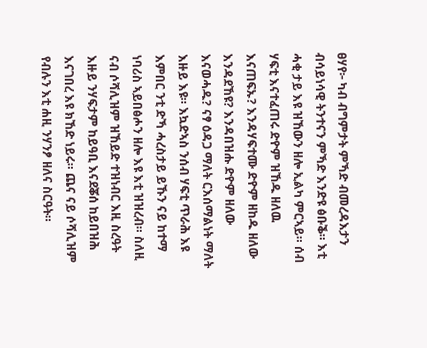ፀሃየ፦ ካብ ብግምታት ምኻድ ብመረዳእታን ብሳይነሳዊ ትንተናን ምኻድ እንድዩ ፅቡቕ። እቲ ሓቂ ታይ እዩ ዝኸውን ዘሎ ኢልካ ምርኣይ። ሰብ ሃፍቲ እናተፈጠሩ ድዮም ዝኸዱ ዘለዉ እናጠፍኡ? እንዳሃፍተሙ ድዮም ዘከዱ ዘለው እንዳደኸዩ? እንዳበዝሑ ድዮም ዘለው እናወሓዱ? ናፃ ዕዳጋ ማለት ርእሰማልነት ማለት እዙይ እዩ። እኳድኣስ ንሰብ ሃፍቲ ጥራሕ እዩ እምበር ንቲ ድኻ ሓረስታይ ይኹን ናይ ከተማ ነባሪስ ኣይበፅሖን ዘሎ እዩ እቲ ዝዝረብ። ስለዚ ናብ ሶሻሊዝም ዝኸይድ ተዝነብር እዚ ስረዓት እዙይ ንሃፍታም ከይዓቢ እናደቖሰ ከይበዝሕ እናገበረ እዩ ክኸድ ነይሩ። ጨና ናይ ሶሻሊዝም የብሉን እቲ ሐዚ ንሃንፆ ዘለና ስርዓት።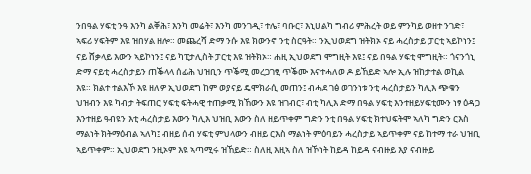ንበዓል ሃፍቲ ንዓ እንካ ልቐሕ፣ እንካ መሬት፣ እንካ መንገዲ፣ ተሌ፣ ባቡር፣ እኒሀልካ ግብሪ ምሕረት ወይ ምንካይ ወዘተ ንገድ፣ ኣፍሪ ሃፍትም እዩ ዝበሃል ዘሎ። መጨረሻ ድማ ንሱ እዩ ክውንኖ ንቲ ስርዓት። ንኢህወደግ ዝትክኦ ናይ ሓረስታይ ፓርቲ ኣይኮነን፤ ናይ ሸቃላይ እውን ኣይኮነን፤ ናይ ካፒታሊስት ፓርቲ እዩ ዝትክኦ። ሐዚ ኢህወደግ ሞግዚት እዩ፤ ናይ በዓል ሃፍቲ ሞግዚት። ጎናንጎኒ ድማ ናይቲ ሓረስታይን ጠቕላላ ሰፊሕ ህዝቢን ጥቕሚ መረጋገፂ ጥቕሙ እናተሓለወ ዶ ይኸይድ ኣሎ ኢሉ ዝከታተል ወኪል እዩ። ክልተ ተልእኾ እዩ ዘለዎ ኢህወደግ ከም ወያናይ ዴሞክራሲ መጠን፤ ብሓደ ገፅ ወገንነቱ ንቲ ሓረስታይን ካሊእ ጭቁን ህዝብን እዩ ካብታ ትፍጠር ሃፍቲ ፍትሓዊ ተጠቃሚ ክኸውን እዩ ዝገብር፣ ብቲ ካሊእ ድማ በዓል ሃፍቲ እንተዘይሃፍቲሙን ነፃ ዕዳጋ እንተዘይ ዓብዩን እቲ ሓረስታይ እውን ካሊእ ህዝቢ እውን ስለ ዘይጥቀም ግድን ንቲ በዓል ሃፍቲ ክተህፍትሞ ኣለካ ግድን ርእስ ማልነት ክትማዕብል ኣለካ፤ ብዘይ ሰብ ሃፍቲ ምህላውን ብዘይ ርእስ ማልነት ምዕባይን ሓረስታይ ኣይጥቀም ናይ ከተማ ተራ ህዝቢ ኣይጥቀም። ኢህወደግ ንዚኦም እዩ ኣጣሚሩ ዝኸይድ። ስለዚ እዚኣ ስለ ዝኾነት ከይዳ ከይዳ ናብዙይ እያ ናብዙይ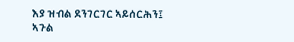እያ ዝብል ደንገርገር ኣይሰርሕን፤ ኣጉል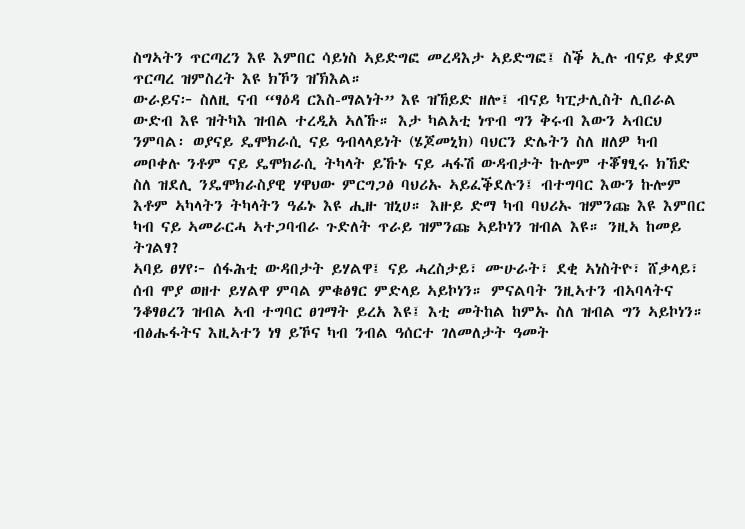ስግኣትን ጥርጣረን እዩ እምበር ሳይነስ ኣይድግፎ መረዳእታ ኣይድግፎ፤ ስቕ ኢሉ ብናይ ቀደም ጥርጣረ ዝምስረት እዩ ክኾን ዝኽእል።
ውራይና፦ ስለዚ ናብ “ፃዕዳ ርእስ-ማልነት” እዩ ዝኸይድ ዘሎ፤ ብናይ ካፒታሊስት ሊበራል ውድብ እዩ ዝትካእ ዝብል ተረዲአ ኣለኹ። እታ ካልአቲ ነጥብ ግን ቅሩብ እውን ኣብርህ ንምባል፡ ወያናይ ዴሞክራሲ ናይ ዓብላላይነት (ሄጆመኒክ) ባህርን ድሌትን ስለ ዘለዎ ካብ መቦቀሉ ንቶም ናይ ዴሞክራሲ ትካላት ይኹኑ ናይ ሓፋሽ ውዳብታት ኩሎም ተቖፃፂሩ ክኸድ ስለ ዝደሊ ንዴሞክራስያዊ ሃዋህው ምርግጋፅ ባህሪኡ ኣይፈቕደሉን፤ ብተግባር እውን ኩሎም እቶም ኣካላትን ትካላትን ዓፊኑ እዩ ሒዙ ዝኒሀ። እዙይ ድማ ካብ ባህሪኡ ዝምንጩ እዩ እምበር ካብ ናይ ኣመራርሓ ኣተጋባብራ ጉድለት ጥራይ ዝምንጩ ኣይኮነን ዝብል እዩ። ንዚኣ ከመይ ትገልፃ?
ኣባይ ፀሃየ፦ ሰፋሕቲ ውዳበታት ይሃልዋ፤ ናይ ሓረስታይ፣ ሙሁራት፣ ደቂ ኣነስትዮ፣ ሸቃላይ፣ ሰብ ሞያ ወዘተ ይሃልዋ ምባል ምቁፅፃር ምድላይ ኣይኮነን። ምናልባት ንዚኣተን ብኣባላትና ንቆፃፀረን ዝብል ኣብ ተግባር ፀገማት ይረአ እዩ፤ እቲ መትከል ከምኡ ስለ ዝብል ግን ኣይኮነን። ብፅሑፋትና እዚኣተን ነፃ ይኾና ካብ ንብል ዓሰርተ ገለመለታት ዓመት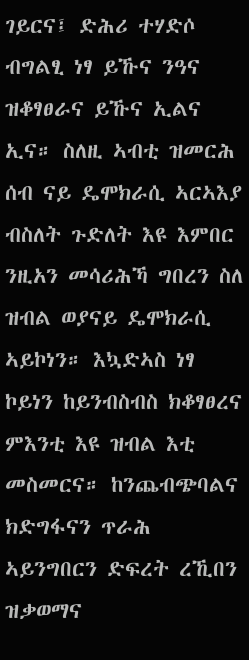ገይርና፤ ድሕሪ ተሃድሶ ብግልፂ ነፃ ይኹና ንዓና ዝቆፃፀራና ይኹና ኢልና ኢና። ስለዚ ኣብቲ ዝመርሕ ሰብ ናይ ዴሞክራሲ ኣርኣእያ ብስለት ጉድለት እዩ እምበር ንዚአን መሳሪሕኻ ግበረን ስለ ዝብል ወያናይ ዴሞክራሲ ኣይኮነን። እኳድኣስ ነፃ ኮይነን ከይንብስብስ ክቆፃፀረና ምእንቲ እዩ ዝብል እቲ መስመርና። ከንጨብጭባልና ክድግፋናን ጥራሕ ኣይንግበርን ድፍረት ረኺበን ዝቃወማና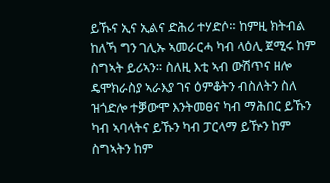ይኹና ኢና ኢልና ድሕሪ ተሃድሶ። ከምዚ ክትብል ከለኻ ግን ገሊኡ ኣመራርሓ ካብ ላዕሊ ጀሚሩ ከም ስግኣት ይሪኣን። ስለዚ እቲ ኣብ ውሽጥና ዘሎ ዴሞክራስያ ኣራእያ ገና ዕምቆትን ብስለትን ስለ ዝጎድሎ ተቓውሞ እንትመፀና ካብ ማሕበር ይኹን ካብ ኣባላትና ይኹን ካብ ፓርላማ ይዅን ከም ስግኣትን ከም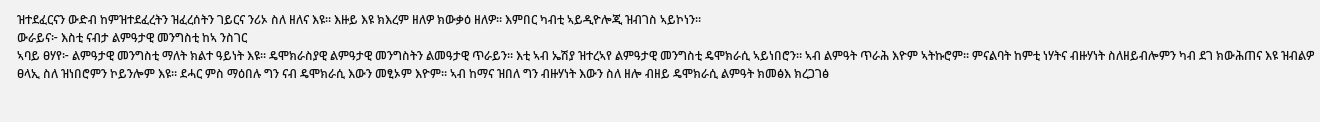ዝተደፈርናን ውድብ ከምዝተደፈረትን ዝፈረሰትን ገይርና ንሪኦ ስለ ዘለና እዩ። እዙይ እዩ ክእረም ዘለዎ ክውቃዕ ዘለዎ። እምበር ካብቲ ኣይዲዮሎጂ ዝብገስ ኣይኮነን።
ውራይና፦ እስቲ ናብታ ልምዓታዊ መንግስቲ ከኣ ንስገር
ኣባይ ፀሃየ፦ ልምዓታዊ መንግስቲ ማለት ክልተ ዓይነት እዩ። ዴሞክራስያዊ ልምዓታዊ መንግስትን ልመዓታዊ ጥራይን። እቲ ኣብ ኤሽያ ዝተረኣየ ልምዓታዊ መንግስቲ ዴሞክራሲ ኣይነበሮን። ኣብ ልምዓት ጥራሕ እዮም ኣትኩሮም። ምናልባት ከምቲ ነሃትና ብዙሃነት ስለዘይብሎምን ካብ ደገ ክውሕጠና እዩ ዝብልዎ ፀላኢ ስለ ዝነበሮምን ኮይንሎም እዩ። ደሓር ምስ ማዕበሉ ግን ናብ ዴሞክራሲ እውን መፂኦም እዮም። ኣብ ከማና ዝበለ ግን ብዙሃነት እውን ስለ ዘሎ ብዘይ ዴሞክራሲ ልምዓት ክመፅእ ክረጋገፅ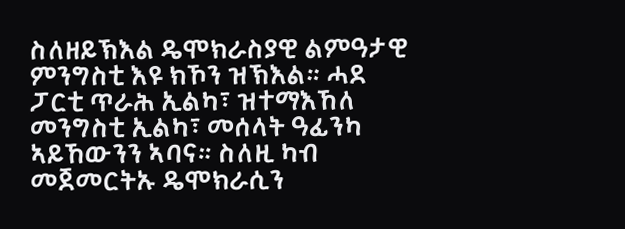ስለዘይኽእል ዴሞክራስያዊ ልምዓታዊ ምንግስቲ እዩ ክኾን ዝኽእል። ሓደ ፓርቲ ጥራሕ ኢልካ፣ ዝተማእኸለ መንግስቲ ኢልካ፣ መሰላት ዓፊንካ ኣይኸውንን ኣባና። ስለዚ ካብ መጀመርትኡ ዴሞክራሲን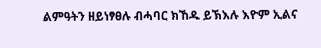ልምዓትን ዘይነፃፀሉ ብሓባር ክኸዱ ይኽእሉ እዮም ኢልና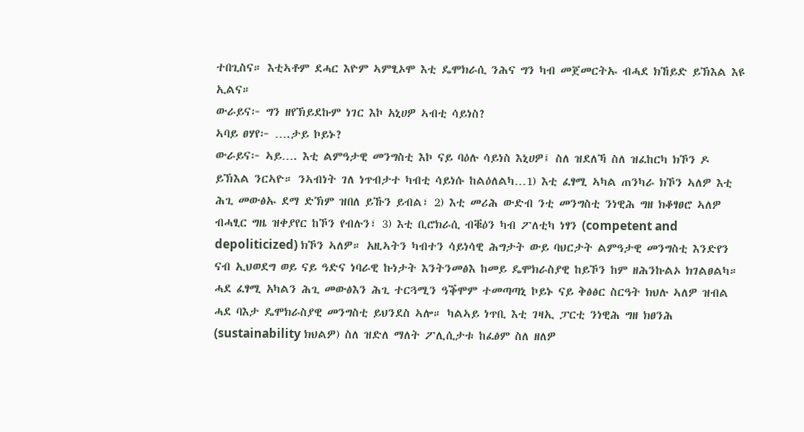ተበጊስና። እቲኣቶም ደሓር እዮም ኣምፂኦሞ እቲ ዴሞክራሲ ንሕና ግን ካብ መጀመርትኡ ብሓደ ክኸይድ ይኽእል እዩ ኢልና።
ውራይና፦ ግን ዘየኽይደኩም ነገር እኮ አኒሀዎ ኣብቲ ሳይነስ?
ኣባይ ፀሃየ፦ ….ታይ ኮይኑ?
ውራይና፦ ኣይ…. እቲ ልምዓታዊ መንግስቲ እኮ ናይ ባዕሉ ሳይነስ እኒሀዎ፤ ስለ ዝደለኻ ስለ ዝፈከርካ ክኾን ዶ ይኽእል ንርኣዮ። ንኣብነት ገለ ነጥብታተ ካብቲ ሳይነሱ ከልዕለልካ…1) እቲ ፈፃሚ ኣካል ጠንካራ ክኾን ኣለዎ እቲ ሕጊ መውፅኡ ደማ ድኽም ዝበለ ይኹን ይብል፣ 2) እቲ መሪሕ ውድብ ንቲ መንግስቲ ንነዊሕ ግዘ ክቆፃፀሮ ኣለዎ ብሓፂር ግዜ ዝቀያየር ከኾን የብሉን፣ 3) እቲ ቢሮክራሲ ብቑዕን ካብ ፖለቲካ ነፃን (competent and depoliticized) ክኾን ኣለዎ። አዚኣትን ካብተን ሳይነሳዊ ሕግታት ውይ ባህርታት ልምዓታዊ መንግስቲ እንድየን ናብ ኢህወደግ ወይ ናይ ዓድና ነባራዊ ኩነታት እንትንመፅእ ከመይ ዴሞክራስያዊ ከይኾን ከም ዘሕንኩልኦ ክገልፀልካ። ሓደ ፈፃሚ አካልን ሕጊ መውፅእን ሕጊ ተርጓሚን ዓቕሞም ተመጣጣኒ ኮይኑ ናይ ቅፅፅር ስርዓት ክህሉ ኣለዎ ዝብል ሓደ ባእታ ዴሞክራስያዊ መንግስቲ ይህንደስ ኣሎ። ካልኣይ ነጥቢ እቲ ገዛኢ ፓርቲ ንነዊሕ ግዘ ክፀንሕ (sustainability ክህልዎ) ስለ ዝድለ ማለት ፖሊሲታቱ ከፈፅም ስለ ዘለዎ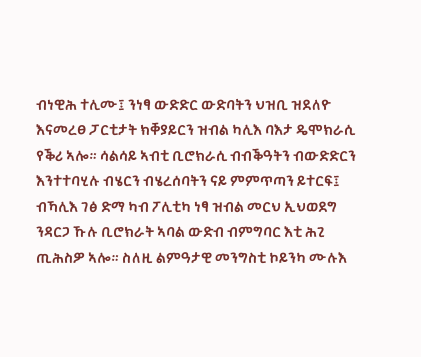ብነዊሕ ተሊሙ፤ ንነፃ ውድድር ውድባትን ህዝቢ ዝደለዮ እናመረፀ ፓርቲታት ክቐያይርን ዝብል ካሊእ ባእታ ዴሞክራሲ የቕሪ ኣሎ። ሳልሳይ ኣብቲ ቢሮክራሲ ብብቕዓትን ብውድድርን እንተተባሂሉ ብሄርን ብሄረሰባትን ናይ ምምጥጣን ይተርፍ፤ ብኻሊእ ገፅ ድማ ካብ ፖሊቲካ ነፃ ዝብል መርህ ኢህወደግ ንዳርጋ ኹሉ ቢሮክራት ኣባል ውድብ ብምግባር እቲ ሕጊ ጢሕስዎ ኣሎ። ስለዚ ልምዓታዊ መንግስቲ ኮይንካ ሙሉእ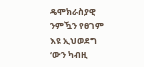ዴሞክራስያዊ ንምዃን የፀገም እዩ ኢህወደግ ‘ውን ካብዚ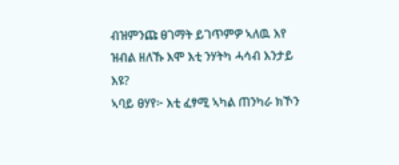ብዝምንጩ ፀገማት ይገጥምዎ ኣለዉ እየ ዝብል ዘለኹ እሞ እቲ ንሃትካ ሓሳብ እንታይ እዩ?
ኣባይ ፀሃየ፦ እቲ ፈፃሚ ኣካል ጠንካራ ክኾን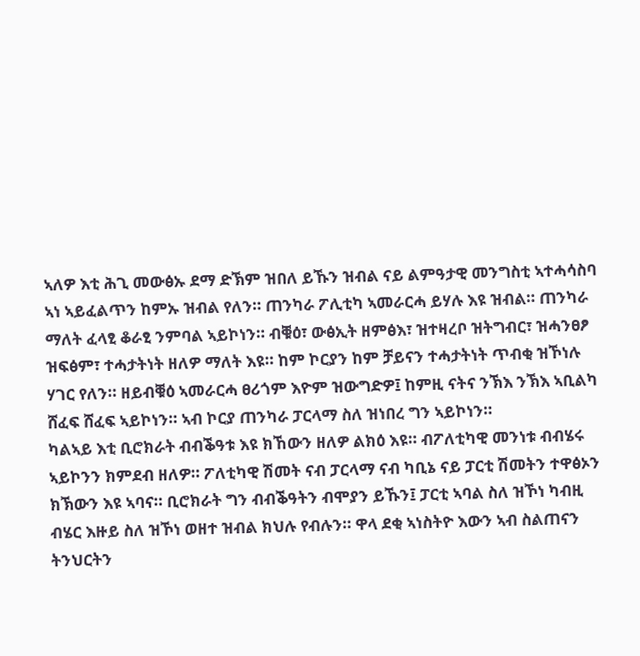ኣለዎ እቲ ሕጊ መውፅኡ ደማ ድኽም ዝበለ ይኹን ዝብል ናይ ልምዓታዊ መንግስቲ ኣተሓሳስባ ኣነ ኣይፈልጥን ከምኡ ዝብል የለን። ጠንካራ ፖሊቲካ ኣመራርሓ ይሃሉ እዩ ዝብል። ጠንካራ ማለት ፈላፂ ቆራፂ ንምባል ኣይኮነን። ብቑዕ፣ ውፅኢት ዘምፅእ፣ ዝተዛረቦ ዝትግብር፣ ዝሓንፀፆ ዝፍፅም፣ ተሓታትነት ዘለዎ ማለት እዩ። ከም ኮርያን ከም ቻይናን ተሓታትነት ጥብቂ ዝኾነሉ ሃገር የለን። ዘይብቑዕ ኣመራርሓ ፀሪጎም እዮም ዝውግድዎ፤ ከምዚ ናትና ንኽእ ንኽእ ኣቢልካ ሸፈፍ ሸፈፍ ኣይኮነን። ኣብ ኮርያ ጠንካራ ፓርላማ ስለ ዝነበረ ግን ኣይኮነን።
ካልኣይ እቲ ቢሮክራት ብብቕዓቱ እዩ ክኸውን ዘለዎ ልክዕ እዩ። ብፖለቲካዊ መንነቱ ብብሄሩ ኣይኮንን ክምደብ ዘለዎ። ፖለቲካዊ ሽመት ናብ ፓርላማ ናብ ካቢኔ ናይ ፓርቲ ሽመትን ተዋፅኦን ክኽውን እዩ ኣባና። ቢሮክራት ግን ብብቕዓትን ብሞያን ይኹን፤ ፓርቲ ኣባል ስለ ዝኾነ ካብዚ ብሄር እዙይ ስለ ዝኾነ ወዘተ ዝብል ክህሉ የብሉን። ዋላ ደቂ ኣነስትዮ እውን ኣብ ስልጠናን ትንህርትን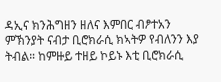ዳኢና ክንሕግዘን ዘለና እምበር ብፆተአን ምኽንያት ናብታ ቢሮክራሲ ክኣትዎ የብለንን እያ ትብል። ከምዙይ ተዘይ ኮይኑ እቲ ቢሮክራሲ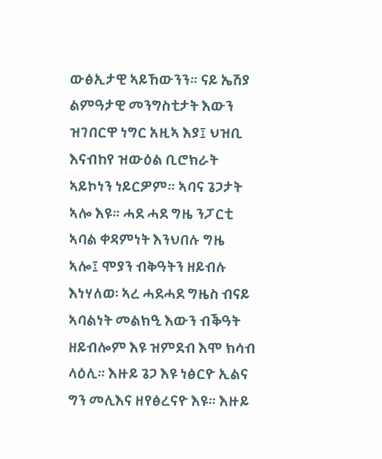ውፅኢታዊ ኣይኸውንን። ናይ ኤሽያ ልምዓታዊ መንግስቲታት እውን ዝገበርዋ ነግር አዚኣ እያ፤ ህዝቢ እናብከየ ዝውዕል ቢሮክራት ኣይኮነን ነይርዎም። ኣባና ጌጋታት ኣሎ እዩ። ሓደ ሓደ ግዜ ንፓርቲ ኣባል ቀዳምነት እንህበሉ ግዜ ኣሎ፤ ሞያን ብቅዓትን ዘይብሉ እነሃለወ፡ ኣረ ሓደሓደ ግዜስ ብናይ ኣባልነት መልክዒ እውን ብቕዓት ዘይብሎም እዩ ዝምደብ እሞ ክሳብ ላዕሊ። እዙይ ጌጋ እዩ ነፅርዮ ኢልና ግን መሊእና ዘየፅረናዮ እዩ። እዙይ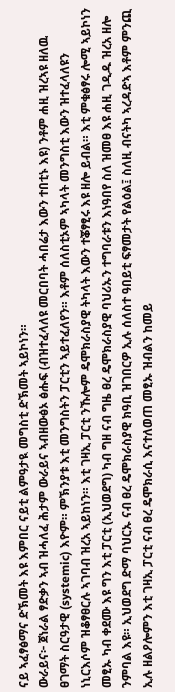ናይ ኣፈፃፅማና ድኽመት እዩ እምበር ናይቲ ልምዓታዪ መግስቲ ድኽመት ኣይኮነን።
ውራይና፦ ጀነራል ፃድቃን ኣብ ዝሓለፈ ሕታም ውራይና ኣብዘውፅኦ ፅሑፍ (ብዝተፈላለዩ መርበባት ሓበሬታ እውን ተበቲኑ እዩ) ንቶም ሐዚ ዝረኣዩ ዘለዉ ፀገማት ስርዓታዊ (systemic) እዮም። ምኽንያቱ እቲ መንግስትን ፓርቲን ኣይተፈለየን። እቶም ሰለስቲኦም ኣካላት መንግስቲ እውን ዝተፈላለዩን ነኒርእሶም ዝቆፃፀርሉ ኣገባብ ዝረአ ኣይከነን። እቲ ገዛኢ ፓርቲ ንኹሎም ዴሞክራስያዊ ትካላት እውን ተቖፃፂሩ እዩ ዘሎ ይብል። እቲ ምቁፅፃሩ ሎሚ ኣይኮነን መፂኡ ካብ ቀደሙ እዩ ግን እቲ ፓርቲ (ኢህወደግ) ካብ ግዘ ናብ ግዜ ፀረ ዴሞክራስያዊ ባህሪኡን ተግባራቱን እነዓበየ ስለ ዝመፀ እዩ ሐዚ ገዲዱ ዝረአ ዘሎ ንምባል እዩ። ኢህወደግ ድማ ባህርኡ ናብ ፀረ ዴሞክራስያዊ ክዓቢ ዝገበርዎ ኢሉ ሰለስተ ዓበይቲ ፍፃመታት የልዕል፤ ስለዚ ብናትካ ኣረዳድኣ እቶም ምንጪ ኢሉ ዘልዖሎምን እቲ ገዛኢ ፓርቲ ናብ ፀረ ዴሞክራሲ እናተለወጠ መፂኡ ዝብልን ከመይ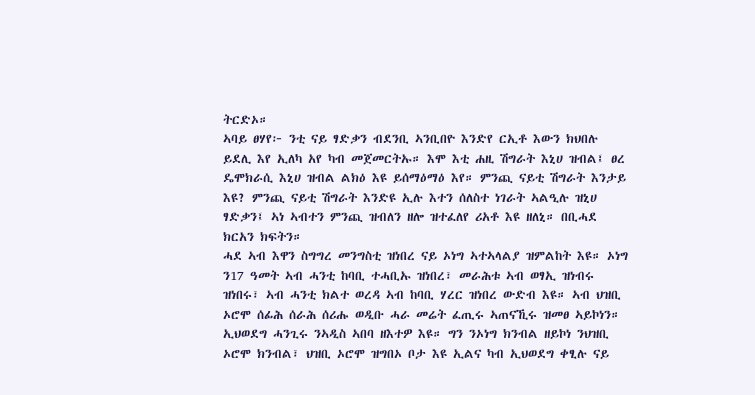ትርድኦ።
ኣባይ ፀሃየ፦ ንቲ ናይ ፃድቃን ብደንቢ ኣንቢበዮ እንድየ ርኢቶ እውን ክህበሉ ይደሊ እየ ኢለካ አየ ካብ መጀመርትኡ። እሞ እቲ ሐዚ ሽግራት እኒሀ ዝብል፤ ፀረ ዴሞክራሲ እኒሀ ዝብል ልክዕ እዩ ይሰማዕማዕ እየ። ምንጪ ናይቲ ሽግራት እንታይ እዩ? ምንጪ ናይቲ ሽግራት እንድዩ ኢሉ እተን ሰለስተ ነገራት ኣልዒሉ ዝኒሀ ፃድቃን፤ ኣነ ኣብተን ምንጪ ዝብለን ዘሎ ዝተፈለየ ሪአቶ እዩ ዘለኒ። በቢሓደ ክርአን ክፍትን።
ሓደ ኣብ እዋን ስግግረ መንግስቲ ዝነበረ ናይ ኦነግ ኣተኣላልያ ዝምልከት እዩ። ኦነግ ን17 ዓመት ኣብ ሓንቲ ከባቢ ተሓቢኡ ዝነበረ፣ መራሕቱ ኣብ ወፃኢ ዝነብሩ ዝነበሩ፣ ኣብ ሓንቲ ክልተ ወረዳ ኣብ ከባቢ ሃረር ዝነበረ ውድብ እዩ። ኣብ ህዝቢ ኦሮሞ ሰፊሕ ሰራሕ ሰሪሑ ወዲቡ ሓራ መሬት ፈጢሩ ኣጠናኺሩ ዝመፀ ኣይኮነን። ኢህወደግ ሓንጊሩ ንኣዲስ ኣበባ ዘእተዎ እዩ። ግን ንኦነግ ክንብል ዘይኮነ ንህዝቢ ኦሮሞ ክንብል፣ ህዝቢ ኦሮሞ ዝግበኦ ቦታ እዩ ኢልና ካብ ኢህወደግ ቀፂሉ ናይ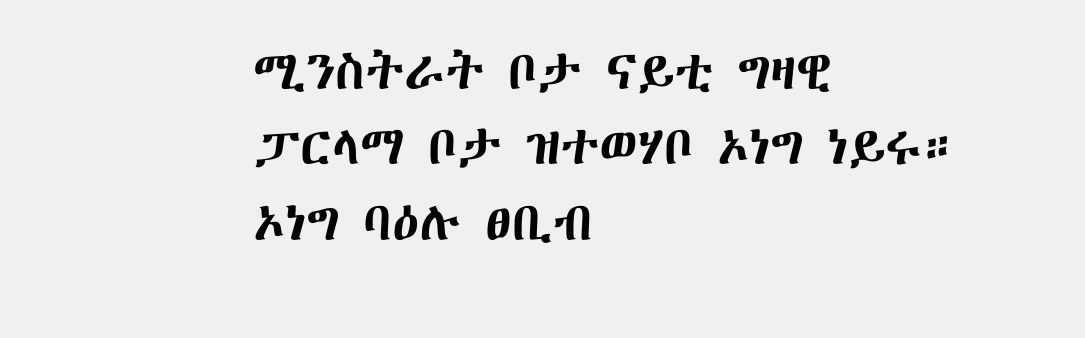ሚንስትራት ቦታ ናይቲ ግዛዊ ፓርላማ ቦታ ዝተወሃቦ ኦነግ ነይሩ። ኦነግ ባዕሉ ፀቢብ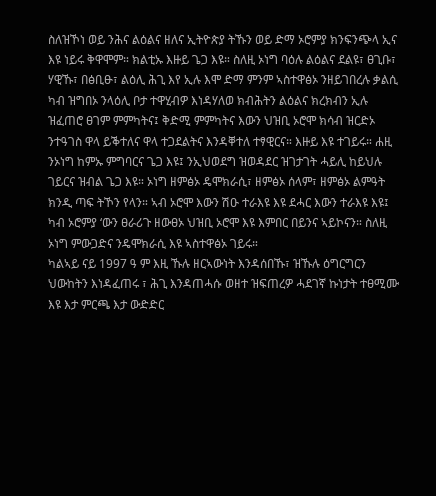ስለዝኾነ ወይ ንሕና ልዕልና ዘለና ኢትዮጵያ ትኹን ወይ ድማ ኦሮምያ ክንፍንጭላ ኢና እዩ ነይሩ ቅዋሞም። ክልቲኡ እዙይ ጌጋ እዩ። ስለዚ ኦነግ ባዕሉ ልዕልና ደልዩ፣ ፀጊቡ፣ ሃዊኹ፣ በፅቢፁ፣ ልዕሊ ሕጊ እየ ኢሉ እሞ ድማ ምንም ኣስተዋፅኦ ንዘይገበረሉ ቃልሲ ካብ ዝግበኦ ንላዕሊ ቦታ ተዋሂብዎ እነዳሃለወ ክብሕትን ልዕልና ክረክብን ኢሉ ዝፈጠሮ ፀገም ምምካትና፤ ቅድሚ ምምካትና እውን ህዝቢ ኦሮሞ ክሳብ ዝርድኦ ንተዓገስ ዋላ ይቕተለና ዋላ ተጋደልትና እንዳቐተለ ተፃዊርና። እዙይ እዩ ተገይሩ። ሐዚ ንኦነግ ከምኡ ምግባርና ጌጋ እዩ፤ ንኢህወደግ ዝወዳደር ዝገታገት ሓይሊ ከይህሉ ገይርና ዝብል ጌጋ እዩ። ኦነግ ዘምፅኦ ዴሞክራሲ፣ ዘምፅኦ ሰላም፣ ዘምፅኦ ልምዓት ክንዲ ጣፍ ትኾን የላን። ኣብ ኦሮሞ እውን ሽዑ ተራእዩ እዩ ደሓር እውን ተራእዩ እዩ፤ ካብ ኦሮምያ ‘ውን ፀራሪጉ ዘውፀኦ ህዝቢ ኦሮሞ እዩ እምበር በይንና ኣይኮናን። ስለዚ ኦነግ ምውጋድና ንዴሞክራሲ እዩ ኣስተዋፅኦ ገይሩ።
ካልኣይ ናይ 1997 ዓ ም እዚ ኹሉ ዘርኣውነት እንዳሰበኹ፣ ዝኹሉ ዕግርግርን ህውከትን እነዳፈጠሩ ፣ ሕጊ እንዳጠሓሱ ወዘተ ዝፍጠረዎ ሓደገኛ ኩነታት ተፀሚሙ እዩ እታ ምርጫ እታ ውድድር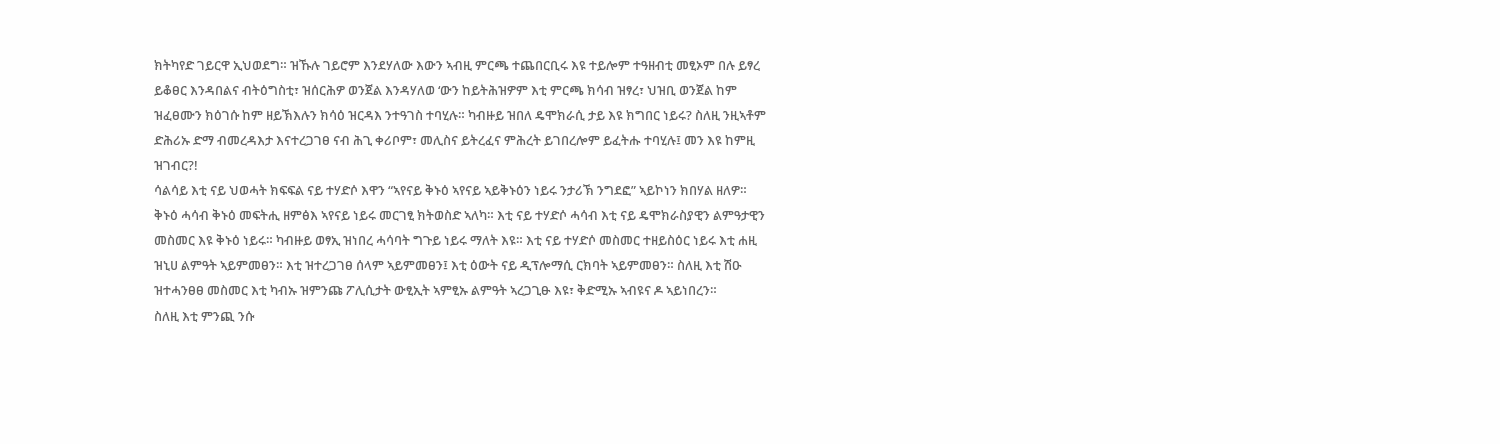ክትካየድ ገይርዋ ኢህወደግ። ዝኹሉ ገይሮም እንደሃለው እውን ኣብዚ ምርጫ ተጨበርቢሩ እዩ ተይሎም ተዓዘብቲ መፂኦም በሉ ይፃረ ይቆፀር እንዳበልና ብትዕግስቲ፣ ዝሰርሕዎ ወንጀል እንዳሃለወ ‘ውን ከይትሕዝዎም እቲ ምርጫ ክሳብ ዝፃረ፣ ህዝቢ ወንጀል ከም ዝፈፀሙን ክዕገሱ ከም ዘይኽእሉን ክሳዕ ዝርዳእ ንተዓገስ ተባሂሉ። ካብዙይ ዝበለ ዴሞክራሲ ታይ እዩ ክግበር ነይሩ? ስለዚ ንዚኣቶም ድሕሪኡ ድማ ብመረዳእታ እናተረጋገፀ ናብ ሕጊ ቀሪቦም፣ መሊስና ይትረፈና ምሕረት ይገበረሎም ይፈትሑ ተባሂሉ፤ መን እዩ ከምዚ ዝገብር?!
ሳልሳይ እቲ ናይ ህወሓት ክፍፍል ናይ ተሃድሶ እዋን “ኣየናይ ቅኑዕ ኣየናይ ኣይቅኑዕን ነይሩ ንታሪኽ ንግደፎ” ኣይኮነን ክበሃል ዘለዎ። ቅኑዕ ሓሳብ ቅኑዕ መፍትሒ ዘምፅእ ኣየናይ ነይሩ መርገፂ ክትወስድ ኣለካ። እቲ ናይ ተሃድሶ ሓሳብ እቲ ናይ ዴሞክራስያዊን ልምዓታዊን መስመር እዩ ቅኑዕ ነይሩ። ካብዙይ ወፃኢ ዝነበረ ሓሳባት ግጉይ ነይሩ ማለት እዩ። እቲ ናይ ተሃድሶ መስመር ተዘይስዕር ነይሩ እቲ ሐዚ ዝኒሀ ልምዓት ኣይምመፀን። እቲ ዝተረጋገፀ ሰላም ኣይምመፀን፤ እቲ ዕውት ናይ ዲፕሎማሲ ርክባት ኣይምመፀን። ስለዚ እቲ ሽዑ ዝተሓንፀፀ መስመር እቲ ካብኡ ዝምንጩ ፖሊሲታት ውፂኢት ኣምፂኡ ልምዓት ኣረጋጊፁ እዩ፣ ቅድሚኡ ኣብዩና ዶ ኣይነበረን።
ስለዚ እቲ ምንጪ ንሱ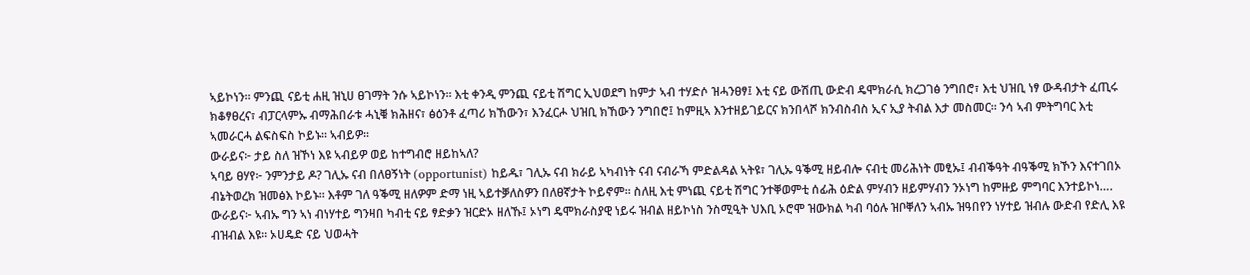ኣይኮነን። ምንጪ ናይቲ ሐዚ ዝኒሀ ፀገማት ንሱ ኣይኮነን። እቲ ቀንዲ ምንጪ ናይቲ ሽግር ኢህወደግ ከምታ ኣብ ተሃድሶ ዝሓንፀፃ፤ እቲ ናይ ውሽጢ ውድብ ዴሞክራሲ ክረጋገፅ ንግበሮ፣ እቲ ህዝቢ ነፃ ውዳብታት ፈጢሩ ክቆፃፀረና፣ ብፓርላምኡ ብማሕበራቱ ሓኒቑ ክሕዘና፣ ፅዕንቶ ፈጣሪ ክኸውን፣ እንፈርሖ ህዝቢ ክኸውን ንግበሮ፤ ከምዚኣ እንተዘይገይርና ክንበላሾ ክንብስብስ ኢና ኢያ ትብል እታ መስመር። ንሳ ኣብ ምትግባር እቲ ኣመራርሓ ልፍስፍስ ኮይኑ። ኣብይዎ።
ውራይና፦ ታይ ስለ ዝኾነ እዩ ኣብይዎ ወይ ከተግብሮ ዘይከኣለ?
ኣባይ ፀሃየ፦ ንምንታይ ዶ? ገሊኡ ናብ በለፀኝነት (opportunist) ከይዱ፣ ገሊኡ ናብ ክራይ ኣካብነት ናብ ናብራኻ ምድልዳል ኣትዩ፣ ገሊኡ ዓቕሚ ዘይብሎ ናብቲ መሪሕነት መፂኡ፤ ብብቕዓት ብዓቕሚ ክኾን እናተገበኦ ብኔትወረክ ዝመፅእ ኮይኑ። እቶም ገለ ዓቕሚ ዘለዎም ድማ ነዚ ኣይተቓለስዎን በለፀኛታት ኮይኖም። ስለዚ እቲ ምነጪ ናይቲ ሽግር ንተቐወምቲ ሰፊሕ ዕድል ምሃብን ዘይምሃብን ንኦነግ ከምዙይ ምግባር እንተይኮነ….
ውራይና፦ ኣብኡ ግን ኣነ ብነሃተይ ግንዛበ ካብቲ ናይ ፃድቃን ዝርድኦ ዘለኹ፤ ኦነግ ዴሞክራስያዊ ነይሩ ዝብል ዘይኮነስ ንስሚዒት ህእቢ ኦሮሞ ዝውክል ካብ ባዕሉ ዝቦቐለን ኣብኡ ዝዓበየን ነሃተይ ዝብሉ ውድብ የድሊ እዩ ብዝብል እዩ። ኦሀዴድ ናይ ህወሓት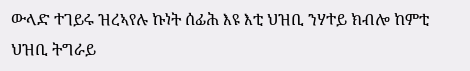ውላድ ተገይሩ ዝረኣየሉ ኩነት ሰፊሕ እዩ እቲ ህዝቢ ንሃተይ ክብሎ ከምቲ ህዝቢ ትግራይ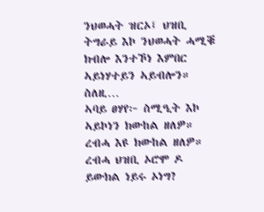ንህወሓት ዝርኦ፤ ህዝቢ ትግራይ እኮ ንህወሓት ሓሚቑ ክብሎ እንተኾነ እምበር ኣይነሃተይን ኣይብሎን። ስለዚ…
ኣባይ ፀሃየ፦ ስሚዒት እኮ ኣይኮነን ክውከል ዘለዎ። ረብሓ እዩ ክውከል ዘለዎ። ረብሓ ህዝቢ ኦሮሞ ዶ ይውክል ነይሩ ኦነግ?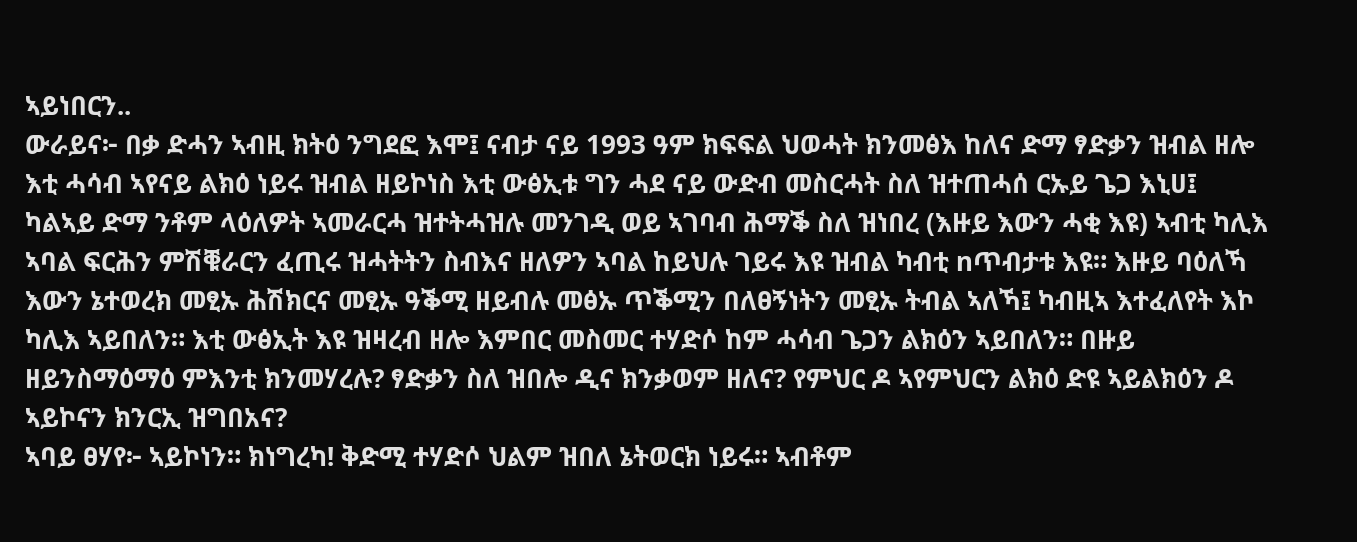ኣይነበርን..
ውራይና፦ በቃ ድሓን ኣብዚ ክትዕ ንግደፎ እሞ፤ ናብታ ናይ 1993 ዓም ክፍፍል ህወሓት ክንመፅእ ከለና ድማ ፃድቃን ዝብል ዘሎ እቲ ሓሳብ ኣየናይ ልክዕ ነይሩ ዝብል ዘይኮነስ እቲ ውፅኢቱ ግን ሓደ ናይ ውድብ መስርሓት ስለ ዝተጠሓሰ ርኡይ ጌጋ እኒሀ፤ ካልኣይ ድማ ንቶም ላዕለዎት ኣመራርሓ ዝተትሓዝሉ መንገዲ ወይ ኣገባብ ሕማቕ ስለ ዝነበረ (እዙይ እውን ሓቂ እዩ) ኣብቲ ካሊእ ኣባል ፍርሕን ምሽቑራርን ፈጢሩ ዝሓትትን ስብእና ዘለዎን ኣባል ከይህሉ ገይሩ እዩ ዝብል ካብቲ nጥብታቱ እዩ። እዙይ ባዕለኻ እውን ኔተወረክ መፂኡ ሕሽክርና መፂኡ ዓቕሚ ዘይብሉ መፅኡ ጥቕሚን በለፀኝነትን መፂኡ ትብል ኣለኻ፤ ካብዚኣ እተፈለየት እኮ ካሊእ ኣይበለን። እቲ ውፅኢት እዩ ዝዛረብ ዘሎ እምበር መስመር ተሃድሶ ከም ሓሳብ ጌጋን ልክዕን ኣይበለን። በዙይ ዘይንስማዕማዕ ምእንቲ ክንመሃረሉ? ፃድቃን ስለ ዝበሎ ዲና ክንቃወም ዘለና? የምህር ዶ ኣየምህርን ልክዕ ድዩ ኣይልክዕን ዶ ኣይኮናን ክንርኢ ዝግበአና?
ኣባይ ፀሃየ፦ ኣይኮነን። ክነግረካ! ቅድሚ ተሃድሶ ህልም ዝበለ ኔትወርክ ነይሩ። ኣብቶም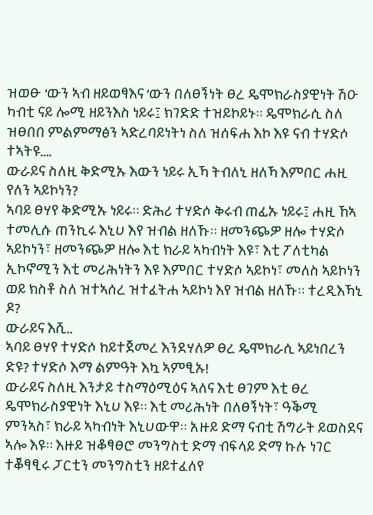ዝወፁ ‘ውን ኣብ ዘይወፃእና ‘ውን በለፀኝነት ፀረ ዴሞክራስያዊነት ሽዑ ካብቲ ናይ ሎሚ ዘይንእስ ነይሩ፤ ክገድድ ተዝይኮይኑ። ዴሞክራሲ ስለ ዝፀበበ ምልምማፅን ኣድረባይነትነ ስለ ዝሰፍሐ እኮ እዩ ናብ ተሃድሶ ተኣትዩ….
ውራይና ስለዚ ቅድሚኡ እውን ነይሩ ኢኻ ትብለኒ ዘለኻ እምበር ሐዚ የለን ኣይኮነን?
ኣባይ ፀሃየ ቅድሚኡ ነይሩ። ድሕሪ ተሃድሶ ቅሩብ ጠፊኡ ነይሩ፤ ሐዚ ኸኣ ተመሊሱ ጠንኪሩ እኒሀ እየ ዝብል ዘለኹ። ዘመንጭዎ ዘሎ ተሃድሶ ኣይኮነን፣ ዘመንጭዎ ዘሎ እቲ ክራይ ኣካብነት እዩ፣ እቲ ፖለቲካል ኢኮኖሚን እቲ መሪሕነትን እዩ እምበር ተሃድሶ ኣይኮነ፣ መለስ ኣይኮነን ወይ ክስቶ ስለ ዝተኣሰረ ዝተፈትሐ ኣይኮነ እየ ዝብል ዘለኹ። ተረዲእኻኒ ዶ?
ውራይና እሺ..
ኣባይ ፀሃየ ተሃድሶ ከይተጀመረ እንደሃለዎ ፀረ ዴሞክራሲ ኣይነበረን ድዩ? ተሃድሶ እማ ልምዓት እኳ ኣምፂኡ!
ውራይና ስለዚ እንታይ ተስማዕሚዕና ኣለና እቲ ፀገም እቲ ፀረ ዴሞክራስያዊነት እኒሀ እዩ። እቲ መሪሕነት በለፀኝነት፣ ዓቕሚ ምንኣስ፣ ክራይ ኣካብነት እኒሀውዋ። አዙይ ድማ ናብቲ ሽግራት ይወስደና ኣሎ እዩ። እዙይ ዝቆፃፀሮ መንግስቲ ድማ ብፍላይ ድማ ኩሉ ነገር ተቖፃፂሩ ፓርቲን መንግስቲን ዘይተፈለየ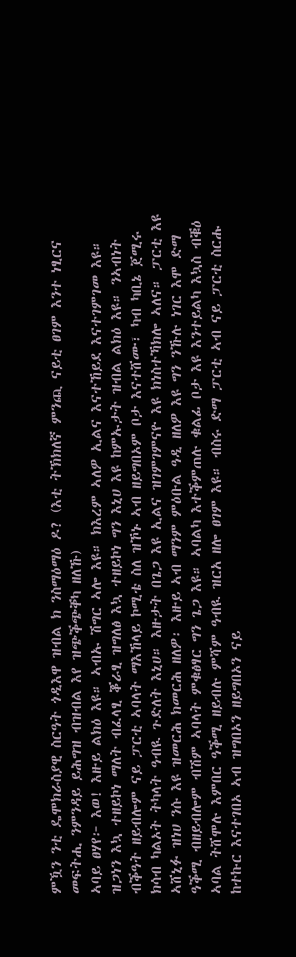ምዃን ንቲ ዴሞክራስያዊ ስርዓት ጎዲእዋ ዝብል ክ ንስማዕማዕ ዶ? (እቲ ትኽክለኛ ምንጪ ናይቲ ፀገም እንተ ነፂርና መፍትሒ ንምንዳይ ይሕግዝ ብዝብል እየ ዝጭቕጭቐካ ዘለኹ)
ኣባይ ፀሃየ፦ እወ! እዙይ ልክዕ እዩ። ኣብኡ ሽግር ኣሎ እዩ። ክእረም ኣለዎ ኢልና እናተኸይደ እናተገምገመ እዩ። ዝጋነን እኳ ተዘይኮነ ማለት ብፈላፂ ቖራፂ ዝግለፅ እኳ ተዘይኮነ ግን እኒሀ እዩ ከምኡታት ዝብል ልክዕ እዩ። ንኣብነት ብቕዓት ዘይብሎም ናይ ፓርቲ ኣባላት ማእኸላይ ኮሚቴ ስለ ዝኾኑ ኣብ ዘይግበኦም ቦታ እናተሸሙ፣ ካብ ካቢኔ ጀሚሩ ክሳብ ካልኦት ትካላት ዓብዪ ጉድለት እኒሀ። እዙታት በጌጋ እዩ ኢልና ዝገምገምናዮ እዩ ክነስተኻክሎ ኣለና። ፓርቲ እዩ ኣሸኒፉ ዝነሀ ንሱ እዩ ዝመርሕ ክመርሕ ዘለዎ፡ እዙይ ኣብ ማንም ምዕቡል ዓዲ ዘለዎ እዩ ግን ንኹሉ ነገር እሞ ድማ ዓቕሚ ብዘይብሎም ብሽም ኣባላት ምቁፅፃር ግን ጌጋ እዩ። ኣባልካ እተቕምጠሉ ቁልፊ ቦታ እዩ እንተይልካ እኳስ ብቑዕ ኣባል ትሸሞሉ እምበር ዓቕሚ ዘይብሉ ምሻም ዓብዪ ዝርአ ዘሎ ፀገም እዩ። ብስሩ ድማ ፓርቲ ኣብ ናይ ፓርቲ ስርሑ ከተኩር እናተገበኦ ኣብ ዝግበኦን ዘይግበኦን ናይ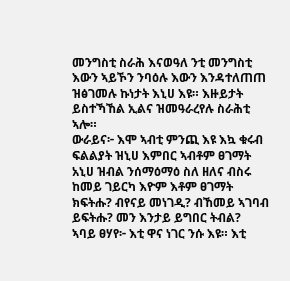መንግስቲ ስራሕ እናወዓለ ንቲ መንግስቲ እውን ኣይኾን ንባዕሉ እውን እንዳተለጠጠ ዝፅገመሉ ኩነታት እኒሀ እዩ። እዙይታት ይስተኻኸል ኢልና ዝመዓራረየሉ ስራሕቲ ኣሎ።
ውራይና፦ እሞ ኣብቲ ምንጪ እዩ እኳ ቁሩብ ፍልልያት ዝኒሀ እምበር ኣብቶም ፀገማት አኒሀ ዝብል ንሰማዕማዕ ስለ ዘለና ብስሩ ከመይ ገይርካ እዮም እቶም ፀገማት ክፍትሑ? ብየናይ መነገዲ? ብኸመይ ኣገባብ ይፍትሑ? መን እንታይ ይግበር ትብል?
ኣባይ ፀሃየ፦ እቲ ዋና ነገር ንሱ እዩ። እቲ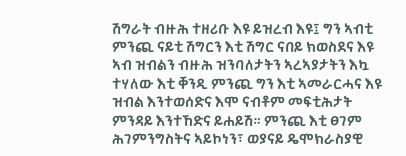ሽግራት ብዙሕ ተዘሪቡ እዩ ይዝረብ እዩ፤ ግን ኣብቲ ምንጪ ናይቲ ሽግርን እቲ ሽግር ናበይ ክወስደና እዩ ኣብ ዝብልን ብዙሕ ዝንባለታትን ኣረኣያታትን እኳ ተሃለው እቲ ቐንዲ ምንጪ ግን እቲ ኣመራርሓና እዩ ዝብል እንተወሰድና እሞ ናብቶም መፍቲሕታት ምንዳይ እንተኸድና ይሐይሽ። ምንጪ እቲ ፀገም ሕገምንግስትና ኣይኮነን፣ ወያናይ ዴሞክራስያዊ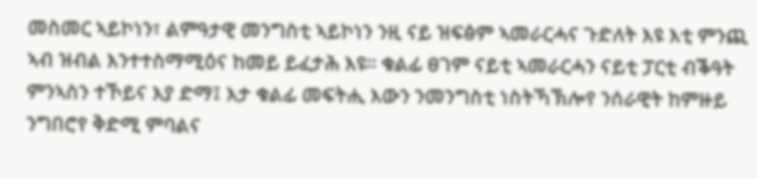መስመር ኣይኮነን፣ ልምዓታዊ መንግስቲ ኣይኮነን ንዚ ናይ ዝፍፅም ኣመራርሓና ጉድለት እዩ እቲ ምንጪ ኣብ ዝብል እንተተስማሚዕና ከመይ ይፈታሕ እዩ። ቁልፊ ፀገም ናይቲ ኣመራርሓን ናይቲ ፓርቲ ብቕዓት ምንኣስን ተኾይና እያ ድማ፤ እታ ቁልፊ መፍትሒ እውን ንመንግስቲ ነስትኻኽሎየ ንሰራዊት ከምዙይ ንግበሮየ ቅድሚ ምባልና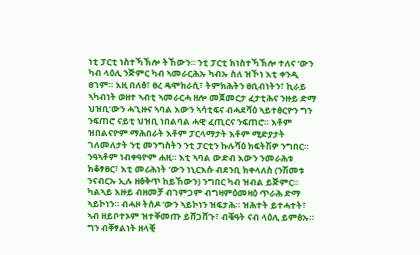ነቲ ፓርቲ ነስተኻኽሎ ትኸውን። ንቲ ፓርቲ ክነስተኻኽሎ ተለና ‘ውን ካብ ላዕሊ ንጅምር ካብ ኣመራርሕኡ ካብኡ ስለ ዝኾነ እቲ ቀንዲ ፀገም። እዚ በለፅ፣ ፀረ ዴሞክራሲ፣ ትምክሕትን ፀቢብነትን፣ ኪራይ ኣካብነት ወዘተ ኣብቲ ኣመራርሓ ዘሎ መጀመርታ ፈታቲሕና ንዙይ ድማ ህዝቢ’ውን ሓጊዙና ኣባል እውን ኣሳቲፍና ብሓደሻዕ ኣይተፅርዮን ግን ንፍጠሮ ናይቲ ህዝቢ ነበልባል ሓዊ ፈጢርና ንፍጠሮ። እቶም ዝበልናዮም ማሕበራት እቶም ፓርላማታት እቶም ሚድያታት ገለመለታት ንቲ መንግስትን ንቲ ፓርቲን ኩሉሻዕ ክፍትሽዎ ንግበር። ንዓኣቶም ነብቀዓዮም ሐዚ። እቲ ኣባል ውድብ እውን ንመራሕቱ ክቆፃፀር፣ እቲ መሪሕነት ‘ውን ነኒርእሱ ብደንቢ ክቀላለስ (ንሽመቱ ንናብርኡ ኢሉ ዘፅቅጥ ከይኸውን) ንግበር ካብ ዝብል ይጅምር።
ካልኣይ እዙይ ብዘመቻ ብገምጋም ብግዛምዕመዛዕ ጥራሕ ድማ ኣይኮነን። ብሓዞ ትሰዶ ‘ውን ኣይኮነን ዝፍታሕ። ዝሕተት ይተሓተት፣ ኣብ ዘይቦተኦም ዝተቐመጡ ይሸጋሸጉ፣ ብቑዓት ናብ ላዕሊ ይምፅኡ። ግን ብቐፃልነት ዘላቒ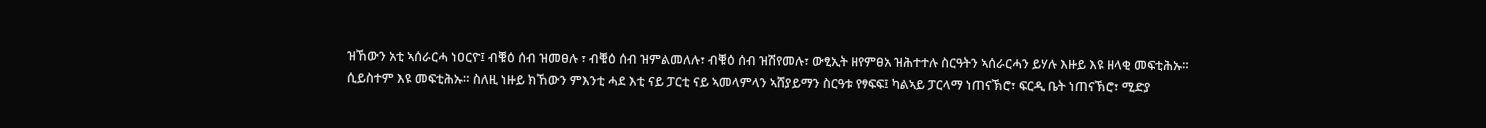ዝኸውን አቲ ኣሰራርሓ ነዐርዮ፤ ብቑዕ ሰብ ዝመፀሉ ፣ ብቑዕ ሰብ ዝምልመለሉ፣ ብቑዕ ሰብ ዝሽየመሉ፣ ውፂኢት ዘየምፀአ ዝሕተተሉ ስርዓትን ኣሰራርሓን ይሃሉ እዙይ እዩ ዘላቂ መፍቲሕኡ። ሲይስተም እዩ መፍቲሕኡ። ስለዚ ነዙይ ክኸውን ምእንቲ ሓደ እቲ ናይ ፓርቲ ናይ ኣመላምላን ኣሸያይማን ስርዓቱ የፃፍፍ፤ ካልኣይ ፓርላማ ነጠናኽሮ፣ ፍርዲ ቤት ነጠናኽሮ፣ ሚድያ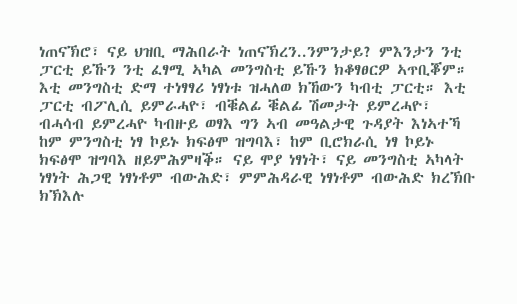ነጠናኽሮ፣ ናይ ህዝቢ ማሕበራት ነጠናኽረን..ንምንታይ? ምእንታን ንቲ ፓርቲ ይኹን ንቲ ፈፃሚ ኣካል መንግስቲ ይኹን ክቆፃፀርዎ ኣጥቢቖም። እቲ መንግስቲ ድማ ተነፃፃሪ ነፃነቱ ዝሓለወ ክኸውን ካብቲ ፓርቲ። እቲ ፓርቲ ብፖሊሲ ይምራሓዮ፣ ብቑልፊ ቑልፊ ሽመታት ይምረሓዮ፣ ብሓሳብ ይምረሓዮ ካብዙይ ወፃእ ግን ኣብ መዓልታዊ ጉዳያት እነኣተኻ ከም ምንግስቲ ነፃ ኮይኑ ክፍፅሞ ዝግባእ፣ ከም ቢሮክራሲ ነፃ ኮይኑ ክፍፅሞ ዝግባእ ዘይምሕምዛቕ። ናይ ሞያ ነፃነት፣ ናይ መንግስቲ ኣካላት ነፃነት ሕጋዊ ነፃነቶም ብውሕድ፣ ምምሕዳራዊ ነፃነቶም ብውሕድ ክረኽቡ ክኽእሉ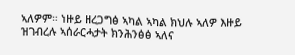ኣለዎም። ነዙይ ዘረጋግፅ ኣካል ኣካል ክህሉ ኣለዎ እዙይ ዝገብረሉ ኣሰራርሓታት ክንሕንፅፅ ኣለና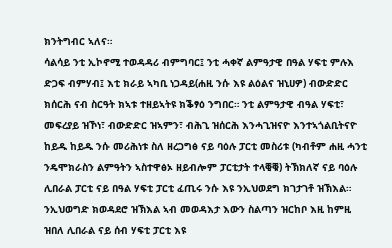ክንትግብር ኣለና።
ሳልሳይ ንቲ ኢኮኖሚ ተወዳዳሪ ብምግባር፤ ንቲ ሓቀኛ ልምዓታዊ በዓል ሃፍቲ ምሉእ ድጋፍ ብምሃብ፤ እቲ ክራይ ኣካቢ ነጋዳይ(ሐዚ ንሱ እዩ ልዕልና ዝኒሀዎ) ብውድድር ክሰርሕ ናብ ስርዓት ክኣቱ ተዘይኣትዩ ክቕፃዕ ንግበር። ንቲ ልምዓታዊ ብዓል ሃፍቲ፣ መፍረያይ ዝኾነ፣ ብውድድር ዝኣምን፣ ብሕጊ ዝሰርሕ እንሓጊዝናዮ እንተኣጎልቢትናዮ ከይዱ ከይዱ ንሱ መሪሕነቱ ስለ ዘረጋግፅ ናይ ባዕሉ ፓርቲ መስሪቱ (ካብቶም ሐዚ ሓንቲ ንዴሞክራስን ልምዓትን ኣስተዋፅኦ ዘይብሎም ፓርቲታት ተላቒቑ) ትኽክለኛ ናይ ባዕሉ ሊበራል ፓርቲ ናይ በዓል ሃፍቲ ፓርቲ ፈጢሩ ንሱ እዩ ንኢህወደግ ክገታገቶ ዝኽእል። ንኢህወግድ ክወዳደሮ ዝኽእል ኣብ መወዳእታ እውን ስልጣን ዝርከቦ እዚ ከምዚ ዝበለ ሊበራል ናይ ሰብ ሃፍቲ ፓርቲ እዩ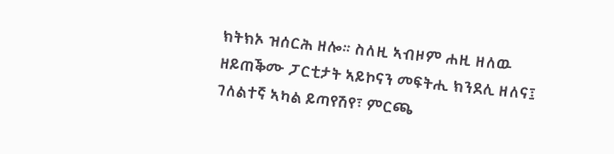ክትክኦ ዝሰርሕ ዘሎ። ስለዚ ኣብዞም ሐዚ ዘለዉ ዘይጠቕሙ ፓርቲታት ኣይኮናን መፍትሒ ክንደሊ ዘለና፤ ገለልተኛ ኣካል ይጣየሽየ፣ ምርጫ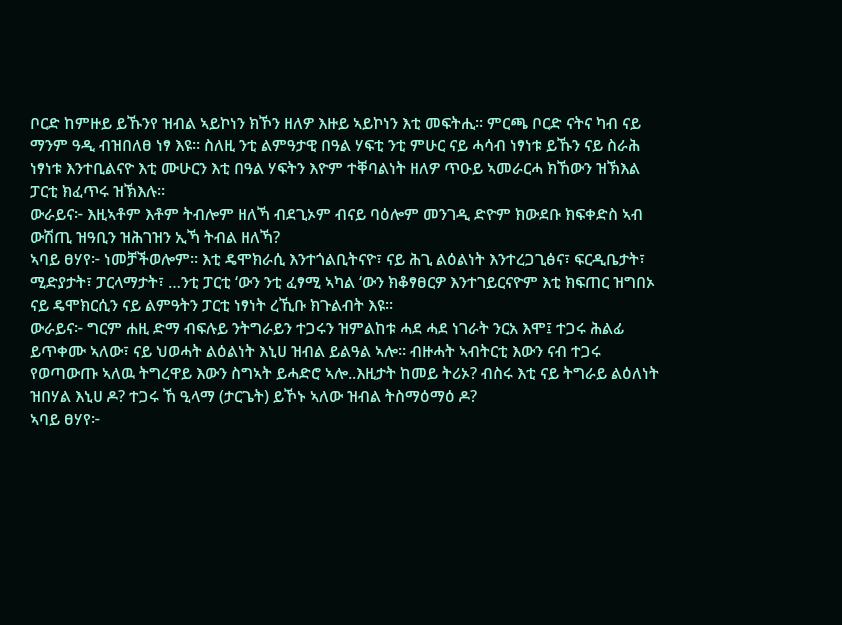ቦርድ ከምዙይ ይኹንየ ዝብል ኣይኮነን ክኾን ዘለዎ እዙይ ኣይኮነን እቲ መፍትሒ። ምርጫ ቦርድ ናትና ካብ ናይ ማንም ዓዲ ብዝበለፀ ነፃ እዩ። ስለዚ ንቲ ልምዓታዊ በዓል ሃፍቲ ንቲ ምሁር ናይ ሓሳብ ነፃነቱ ይኹን ናይ ስራሕ ነፃነቱ እንተቢልናዮ እቲ ሙሁርን እቲ በዓል ሃፍትን እዮም ተቐባልነት ዘለዎ ጥዑይ ኣመራርሓ ክኸውን ዝኽእል ፓርቲ ክፈጥሩ ዝኽእሉ።
ውራይና፦ እዚኣቶም እቶም ትብሎም ዘለኻ ብደጊኦም ብናይ ባዕሎም መንገዲ ድዮም ክውደቡ ክፍቀድስ ኣብ ውሽጢ ዝዓቢን ዝሕገዝን ኢኻ ትብል ዘለኻ?
ኣባይ ፀሃየ፦ ነመቻችወሎም። እቲ ዴሞክራሲ እንተጎልቢትናዮ፣ ናይ ሕጊ ልዕልነት እንተረጋጊፅና፣ ፍርዲቤታት፣ ሚድያታት፣ ፓርላማታት፣ …ንቲ ፓርቲ ‘ውን ንቲ ፈፃሚ ኣካል ‘ውን ክቆፃፀርዎ እንተገይርናዮም እቲ ክፍጠር ዝግበኦ ናይ ዴሞክርሲን ናይ ልምዓትን ፓርቲ ነፃነት ረኺቡ ክጉልብት እዩ።
ውራይና፦ ግርም ሐዚ ድማ ብፍሉይ ንትግራይን ተጋሩን ዝምልከቱ ሓደ ሓደ ነገራት ንርአ እሞ፤ ተጋሩ ሕልፊ ይጥቀሙ ኣለው፣ ናይ ህወሓት ልዕልነት እኒሀ ዝብል ይልዓል ኣሎ። ብዙሓት ኣብትርቲ እውን ናብ ተጋሩ የወጣውጡ ኣለዉ ትግረዋይ እውን ስግኣት ይሓድሮ ኣሎ..እዚታት ከመይ ትሪኦ? ብስሩ እቲ ናይ ትግራይ ልዕለነት ዝበሃል እኒሀ ዶ? ተጋሩ ኸ ዒላማ (ታርጌት) ይኾኑ ኣለው ዝብል ትስማዕማዕ ዶ?
ኣባይ ፀሃየ፦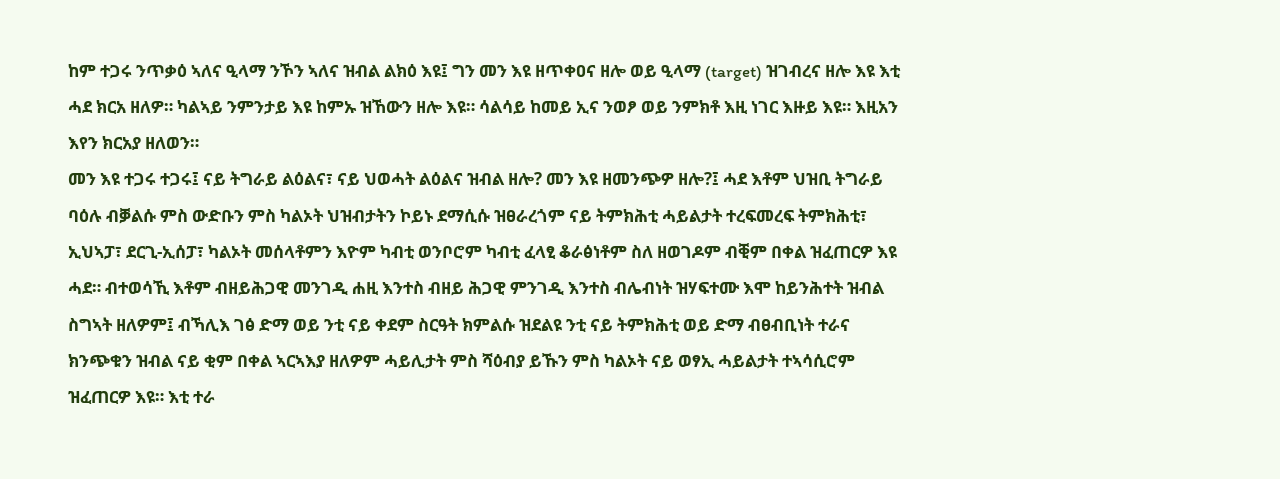ከም ተጋሩ ንጥቃዕ ኣለና ዒላማ ንኾን ኣለና ዝብል ልክዕ እዩ፤ ግን መን እዩ ዘጥቀዐና ዘሎ ወይ ዒላማ (target) ዝገብረና ዘሎ እዩ እቲ ሓደ ክርአ ዘለዎ። ካልኣይ ንምንታይ እዩ ከምኡ ዝኸውን ዘሎ እዩ። ሳልሳይ ከመይ ኢና ንወፆ ወይ ንምክቶ እዚ ነገር እዙይ እዩ። እዚአን እየን ክርአያ ዘለወን።
መን እዩ ተጋሩ ተጋሩ፤ ናይ ትግራይ ልዕልና፣ ናይ ህወሓት ልዕልና ዝብል ዘሎ? መን እዩ ዘመንጭዎ ዘሎ?፤ ሓደ እቶም ህዝቢ ትግራይ ባዕሉ ብቓልሱ ምስ ውድቡን ምስ ካልኦት ህዝብታትን ኮይኑ ደማሲሱ ዝፀራረጎም ናይ ትምክሕቲ ሓይልታት ተረፍመረፍ ትምክሕቲ፣ ኢህኣፓ፣ ደርጊ-ኢሰፓ፣ ካልኦት መሰላቶምን እዮም ካብቲ ወንቦሮም ካብቲ ፈላፂ ቆራፅነቶም ስለ ዘወገዶም ብቒም በቀል ዝፈጠርዎ እዩ ሓደ። ብተወሳኺ እቶም ብዘይሕጋዊ መንገዲ ሐዚ እንተስ ብዘይ ሕጋዊ ምንገዲ እንተስ ብሌብነት ዝሃፍተሙ እሞ ከይንሕተት ዝብል ስግኣት ዘለዎም፤ ብኻሊእ ገፅ ድማ ወይ ንቲ ናይ ቀደም ስርዓት ክምልሱ ዝደልዩ ንቲ ናይ ትምክሕቲ ወይ ድማ ብፀብቢነት ተራና ክንጭቁን ዝብል ናይ ቂም በቀል ኣርኣእያ ዘለዎም ሓይሊታት ምስ ሻዕብያ ይኹን ምስ ካልኦት ናይ ወፃኢ ሓይልታት ተኣሳሲሮም ዝፈጠርዎ እዩ። እቲ ተራ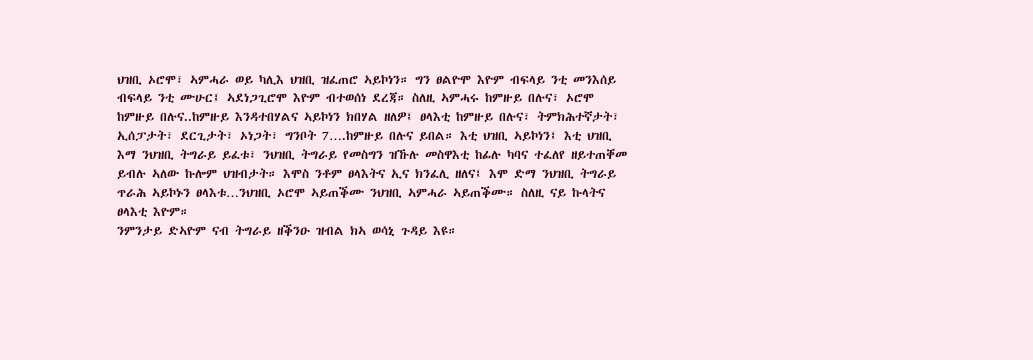ህዝቢ ኦሮሞ፣ ኣምሓራ ወይ ካሊእ ህዝቢ ዝፈጠሮ ኣይኮነን። ግን ፀልዮሞ እዮም ብፍላይ ንቲ መንእሰይ ብፍላይ ንቲ ሙሁር፤ ኣደነጋጊሮሞ እዮም ብተወሰነ ደረጃ። ስለዚ ኣምሓሩ ከምዙይ በሉና፣ ኦሮሞ ከምዙይ በሉና..ከምዙይ እንዳተበሃልና ኣይኮነን ክበሃል ዘለዎ፤ ፀላእቲ ከምዙይ በሉና፣ ትምክሕተኛታት፣ ኢሰፓታት፣ ደርጊታት፣ ኦነጋት፣ ግንቦት 7….ከምዙይ በሉና ይበል። እቲ ህዝቢ ኣይኮነን፤ እቲ ህዝቢ እማ ንህዝቢ ትግራይ ይፈቱ፣ ንህዝቢ ትግራይ የመስግን ዝኹሉ መስዋእቲ ከፊሉ ካባና ተፈለየ ዘይተጠቐመ ይብሉ ኣለው ኩሎም ህዝብታት። እሞስ ንቶም ፀላእትና ኢና ክንፈሊ ዘለና፤ እሞ ድማ ንህዝቢ ትግራይ ጥራሕ ኣይኮኑን ፀላእቱ…ንህዝቢ ኦሮሞ ኣይጠቕሙ ንህዝቢ ኣምሓራ ኣይጠቕሙ። ስለዚ ናይ ኩላትና ፀላእቲ እዮም።
ንምንታይ ድኣዮም ናብ ትግራይ ዘቕንዑ ዝብል ክኣ ወሳኒ ጉዳይ እዩ።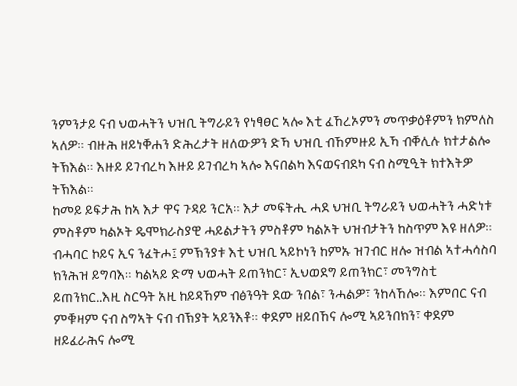ንምንታይ ናብ ህወሓትን ህዝቢ ትግራይን የነፃፀር ኣሎ እቲ ፈኸረኦምን መጥቃዕቶምን ክምለስ ኣለዎ። ብዙሕ ዘይነቐሐን ድሕረታት ዘለውዎን ድኻ ህዝቢ ብኸምዙይ ኢኻ ብቐሊሉ ክተታልሎ ትኽእል። እዙይ ይገብረካ እዙይ ይገብረካ ኣሎ እናበልካ እናወናብደካ ናብ ስሚዒት ክተእትዎ ትኽእል።
ከመይ ይፍታሕ ከኣ እታ ዋና ጉዳይ ንርአ። እታ መፍትሒ ሓደ ህዝቢ ትግራይን ህወሓትን ሓድነቱ ምስቶም ካልኦት ዴሞክራስያዊ ሓይልታትን ምስቶም ካልኦት ህዝብታትን ከስጥም እዩ ዘለዎ። ብሓባር ኮይና ኢና ንፈትሖ፤ ምኽንያቱ እቲ ህዝቢ ኣይኮነን ከምኡ ዝገብር ዘሎ ዝብል ኣተሓሳስባ ክንሕዝ ይግባእ። ካልኣይ ድማ ህወሓት ይጠንክር፣ ኢህወደግ ይጠንክር፣ መንግስቲ ይጠንክር..እዚ ስርዓት አዚ ከይዳኸም ብፅንዓት ደው ንበል፣ ንሓልዎ፣ ንከላኸሎ። እምበር ናብ ምቑዛም ናብ ስግኣት ናብ ብኽያት ኣይንእቶ። ቀደም ዘይበኸና ሎሚ ኣይንበክን፣ ቀደም ዘይፈራሕና ሎሚ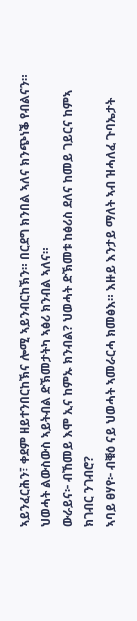ኣይንፈርሕን፣ ቀደም ዘይተንበርከኽና ሎሚ ኣይንብርከኽን። በርደግ ክንበል ኣለና ክንጭነቕ የብልናን። ህወሓት ልውስውስ ኣይትብል ድኽመታትካ ኣፅሪ ክንብል ኣለና።
ውራይና፦ ብኸመይ እሞ ኢና ከምኡ ክንብል? ህወሓት ድኽመቱ ከፅሪስ ደለና ከመይ ገይርና ከምኣ ክገብር ንገብሮ?
ኣባይ ፀሃየ፦ ብቑዕ ናይ ህወሓት ኣመራርሓ ክመፅእ። እዙይ እንታይ ማለት ኣብ ዝሓለፈ ጉባኤታት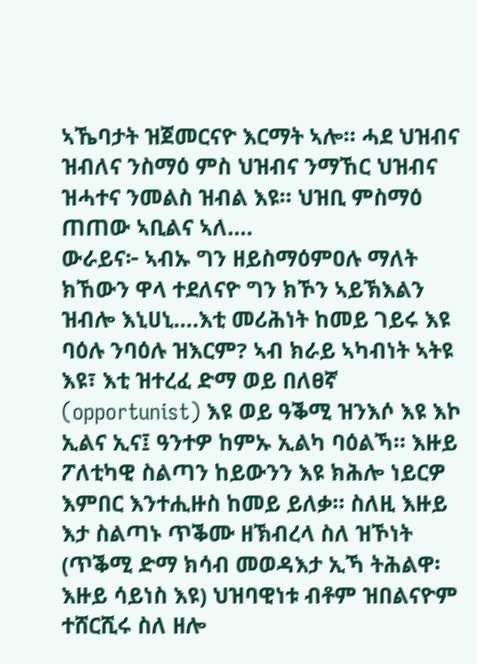ኣኼባታት ዝጀመርናዮ እርማት ኣሎ። ሓደ ህዝብና ዝብለና ንስማዕ ምስ ህዝብና ንማኸር ህዝብና ዝሓተና ንመልስ ዝብል እዩ። ህዝቢ ምስማዕ ጠጠው ኣቢልና ኣለ….
ውራይና፦ ኣብኡ ግን ዘይስማዕምዐሉ ማለት ክኸውን ዋላ ተደለናዮ ግን ክኾን ኣይኽእልን ዝብሎ እኒሀኒ….እቲ መሪሕነት ከመይ ገይሩ እዩ ባዕሉ ንባዕሉ ዝእርም? ኣብ ክራይ ኣካብነት ኣትዩ እዩ፣ እቲ ዝተረፈ ድማ ወይ በለፀኛ (opportunist) እዩ ወይ ዓቕሚ ዝንእሶ እዩ እኮ ኢልና ኢና፤ ዓንተዎ ከምኡ ኢልካ ባዕልኻ። እዙይ ፖለቲካዊ ስልጣን ከይውንን እዩ ክሕሎ ነይርዎ እምበር እንተሒዙስ ከመይ ይለቃ። ስለዚ እዙይ እታ ስልጣኑ ጥቕሙ ዘኽብረላ ስለ ዝኾነት (ጥቕሚ ድማ ክሳብ መወዳእታ ኢኻ ትሕልዋ፡ እዙይ ሳይነስ እዩ) ህዝባዊነቱ ብቶም ዝበልናዮም ተሸርሺሩ ስለ ዘሎ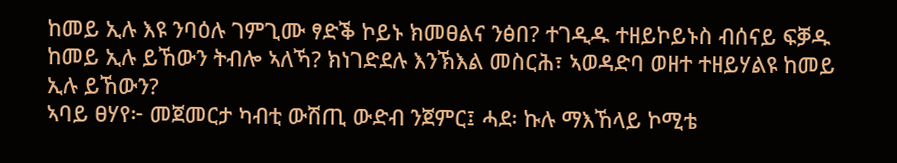ከመይ ኢሉ እዩ ንባዕሉ ገምጊሙ ፃድቕ ኮይኑ ክመፀልና ንፅበ? ተገዲዱ ተዘይኮይኑስ ብሰናይ ፍቓዱ ከመይ ኢሉ ይኸውን ትብሎ ኣለኻ? ክነገድደሉ እንኽእል መስርሕ፣ ኣወዳድባ ወዘተ ተዘይሃልዩ ከመይ ኢሉ ይኸውን?
ኣባይ ፀሃየ፦ መጀመርታ ካብቲ ውሽጢ ውድብ ንጀምር፤ ሓደ፡ ኩሉ ማእኸላይ ኮሚቴ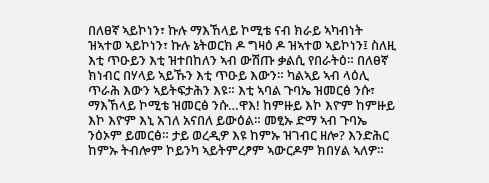በለፀኛ ኣይኮነን፣ ኩሉ ማእኸላይ ኮሚቴ ናብ ክራይ ኣካብነት ዝኣተወ ኣይኮነን፣ ኩሉ ኔትወርክ ዶ ግዛዕ ዶ ዝኣተወ ኣይኮነን፤ ስለዚ እቲ ጥዑይን እቲ ዝተበከለን ኣብ ውሽጡ ቃልሲ የበራትዕ። በለፀኛ ክነብር በሃላይ ኣይኹን እቲ ጥዑይ እውን። ካልኣይ ኣብ ላዕሊ ጥራሕ እውን ኣይትፍታሕን እዩ። እቲ ኣባል ጉባኤ ዝመርፅ ንሱ፣ ማእኸላይ ኮሚቴ ዝመርፅ ንሱ…ዋእ! ከምዙይ እኮ እዮም ከምዙይ እኮ እዮም እኒ አገለ አናበለ ይውዕል። መፂኡ ድማ ኣብ ጉባኤ ንዕኦም ይመርፅ። ታይ ወረዲዎ እዩ ከምኡ ዝገብር ዘሎ? እንድሕር ከምኡ ትብሎም ኮይንካ ኣይትምረፆም ኣውርዶም ክበሃል ኣለዎ።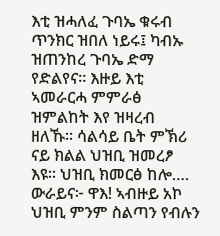እቲ ዝሓለፈ ጉባኤ ቁሩብ ጥንክር ዝበለ ነይሩ፤ ካብኡ ዝጠንከረ ጉባኤ ድማ የድልየና። እዙይ እቲ ኣመራርሓ ምምራፅ ዝምልከት እየ ዝዛረብ ዘለኹ። ሳልሳይ ቤት ምኽሪ ናይ ክልል ህዝቢ ዝመረፆ እዩ። ህዝቢ ክመርፅ ከሎ….
ውራይና፦ ዋእ! ኣብዙይ አኮ ህዝቢ ምንም ስልጣን የብሉን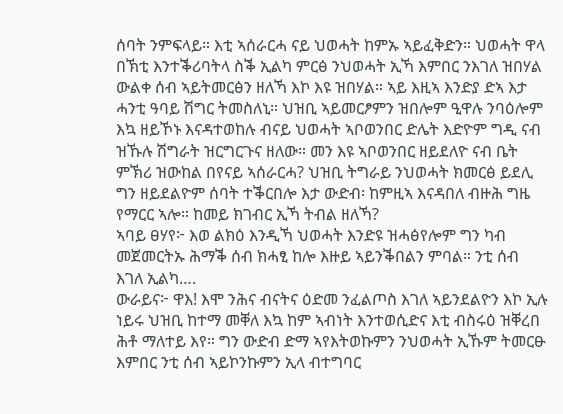ሰባት ንምፍላይ። እቲ ኣሰራርሓ ናይ ህወሓት ከምኡ ኣይፈቅድን። ህወሓት ዋላ በኽቲ እንተቕሪባትላ ስቕ ኢልካ ምርፅ ንህወሓት ኢኻ እምበር ንእገለ ዝበሃል ውልቀ ሰብ ኣይትመርፅን ዘለኻ እኮ እዩ ዝበሃል። ኣይ እዚኣ እንድያ ድኣ እታ ሓንቲ ዓባይ ሽግር ትመስለኒ። ህዝቢ ኣይመርፆምን ዝበሎም ዒዋሉ ንባዕሎም እኳ ዘይኾኑ እናዳተወከሉ ብናይ ህወሓት ኣቦወንበር ድሌት እድዮም ግዲ ናብ ዝኹሉ ሽግራት ዝርግርጉና ዘለው። መን እዩ ኣቦወንበር ዘይደለዮ ናብ ቤት ምኽሪ ዝውከል በየናይ ኣሰራርሓ? ህዝቢ ትግራይ ንህወሓት ክመርፅ ይደሊ ግን ዘይደልዮም ሰባት ተቕርበሎ እታ ውድብ፡ ከምዚኣ እናዳበለ ብዙሕ ግዜ የማርር ኣሎ። ከመይ ክገብር ኢኻ ትብል ዘለኻ?
ኣባይ ፀሃየ፦ እወ ልክዕ እንዲኻ ህወሓት እንድዩ ዝሓፅየሎም ግን ካብ መጀመርትኡ ሕማቕ ሰብ ክሓፂ ከሎ እዙይ ኣይንቕበልን ምባል። ንቲ ሰብ እገለ ኢልካ….
ውራይና፦ ዋእ! እሞ ንሕና ብናትና ዕድመ ንፈልጦስ እገለ ኣይንደልዮን እኮ ኢሉ ነይሩ ህዝቢ ከተማ መቐለ እኳ ከም ኣብነት እንተወሲድና እቲ ብስሩዕ ዝቐረበ ሕቶ ማለተይ እየ። ግን ውድብ ድማ ኣየእትወኩምን ንህወሓት ኢኹም ትመርፁ እምበር ንቲ ሰብ ኣይኮንኩምን ኢላ ብተግባር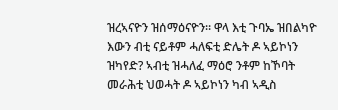ዝረኣናዮን ዝሰማዕናዮን። ዋላ እቲ ጉባኤ ዝበልካዮ እውን ብቲ ናይቶም ሓለፍቲ ድሌት ዶ ኣይኮነን ዝካየድ? ኣብቲ ዝሓለፈ ማዕሮ ንቶም ከኾባት መራሕቲ ህወሓት ዶ ኣይኮነን ካብ ኣዲስ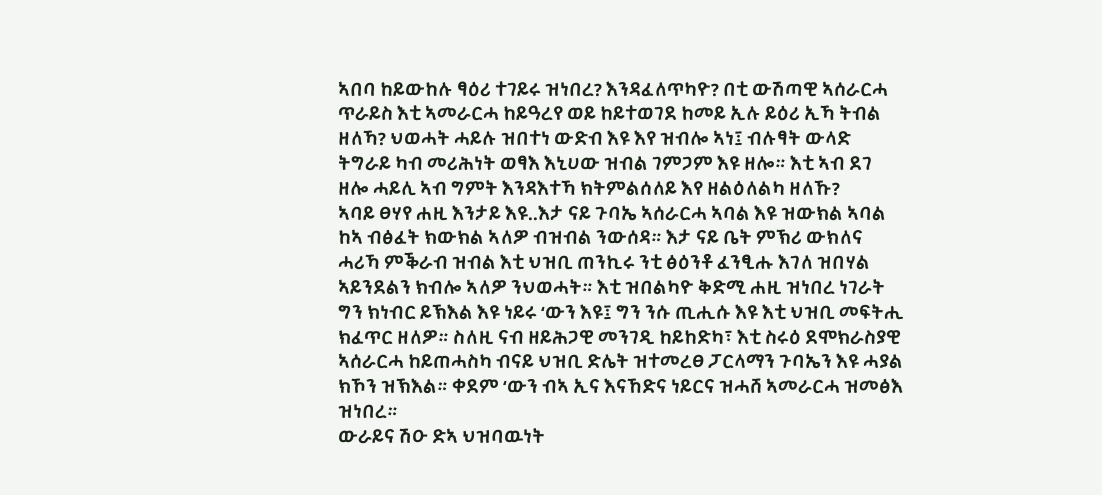ኣበባ ከይውከሉ ፃዕሪ ተገይሩ ዝነበረ? እንዳፈለጥካዮ? በቲ ውሽጣዊ ኣሰራርሓ ጥራይስ እቲ ኣመራርሓ ከይዓረየ ወይ ከይተወገደ ከመይ ኢሉ ይዕሪ ኢኻ ትብል ዘለኻ? ህወሓት ሓይሉ ዝበተነ ውድብ እዩ እየ ዝብሎ ኣነ፤ ብሉፃት ውላድ ትግራይ ካብ መሪሕነት ወፃእ እኒሀው ዝብል ገምጋም እዩ ዘሎ። እቲ ኣብ ደገ ዘሎ ሓይሊ ኣብ ግምት እንዳእተኻ ክትምልሰለይ እየ ዘልዕለልካ ዘለኹ?
ኣባይ ፀሃየ ሐዚ እንታይ እዩ..እታ ናይ ጉባኤ ኣሰራርሓ ኣባል እዩ ዝውክል ኣባል ከኣ ብፅፈት ክውክል ኣለዎ ብዝብል ንውሰዳ። እታ ናይ ቤት ምኽሪ ውክለና ሓሪኻ ምቕራብ ዝብል እቲ ህዝቢ ጠንኪሩ ንቲ ፅዕንቶ ፈንፂሑ እገለ ዝበሃል ኣይንደልን ክብሎ ኣለዎ ንህወሓት። እቲ ዝበልካዮ ቅድሚ ሐዚ ዝነበረ ነገራት ግን ክነብር ይኽእል እዩ ነይሩ ‘ውን እዩ፤ ግን ንሱ ጢሒሱ እዩ እቲ ህዝቢ መፍትሒ ክፈጥር ዘለዎ። ስለዚ ናብ ዘይሕጋዊ መንገዲ ከይከድካ፣ እቲ ስሩዕ ደሞክራስያዊ ኣሰራርሓ ከይጠሓስካ ብናይ ህዝቢ ድሌት ዝተመረፀ ፓርላማን ጉባኤን እዩ ሓያል ክኾን ዝኽእል። ቀደም ‘ውን ብኣ ኢና እናኸድና ነይርና ዝሓሸ ኣመራርሓ ዝመፅእ ዝነበረ።
ውራይና ሽዑ ድኣ ህዝባዉነት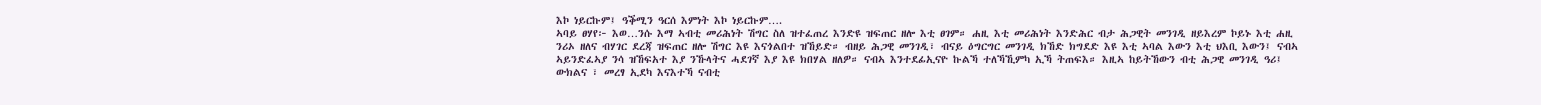እኮ ነይርኩም፤ ዓቕሚን ዓርሰ እምነት እኮ ነይርኩም….
ኣባይ ፀሃየ፦ እወ…ንሱ እማ ኣብቲ መሪሕነት ሽግር ስለ ዝተፈጠረ እንድዩ ዝፍጠር ዘሎ እቲ ፀገም። ሐዚ እቲ መሪሕነት እንድሕር ብታ ሕጋዊት መንገዲ ዘይእረም ኮይኑ እቲ ሐዚ ንሪኦ ዘለና ብሃገር ደረጃ ዝፍጠር ዘሎ ሽግር እዩ እናጎልበተ ዝኸይድ። ብዘይ ሕጋዊ መንገዲ፣ ብናይ ዕግርግር መንገዲ ክኸድ ክግደድ እዩ እቲ ኣባል እውን እቲ ህእቢ እውን፤ ናብኣ ኣይንድፈኣያ ንሳ ዝኸፍአተ እያ ንኹላትና ሓደገኛ እያ እዩ ክበሃል ዘለዎ። ናብኣ እንተደፊኢናዮ ኩልኻ ተለኻኺምካ ኢኻ ትጠፍእ። እዚኣ ከይትኸውን ብቲ ሕጋዊ መንገዲ ዓሪ፤ ውክልና ፣ መረፃ ኢደካ እናእተኻ ናብቲ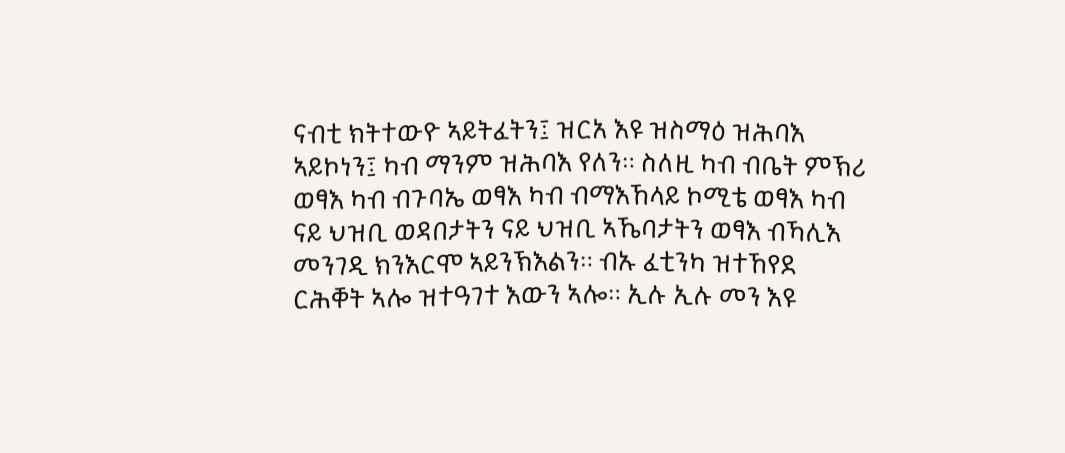ናብቲ ክትተውዮ ኣይትፈትን፤ ዝርአ እዩ ዝስማዕ ዝሕባእ ኣይኮነን፤ ካብ ማንም ዝሕባእ የለን። ስለዚ ካብ ብቤት ምኽሪ ወፃእ ካብ ብጉባኤ ወፃእ ካብ ብማእኸላይ ኮሚቴ ወፃእ ካብ ናይ ህዝቢ ወዳበታትን ናይ ህዝቢ ኣኼባታትን ወፃእ ብኻሊእ መንገዲ ክንእርሞ ኣይንኽእልን። ብኡ ፈቲንካ ዝተኸየደ ርሕቐት ኣሎ ዝተዓገተ እውን ኣሎ። ኢሉ ኢሉ መን እዩ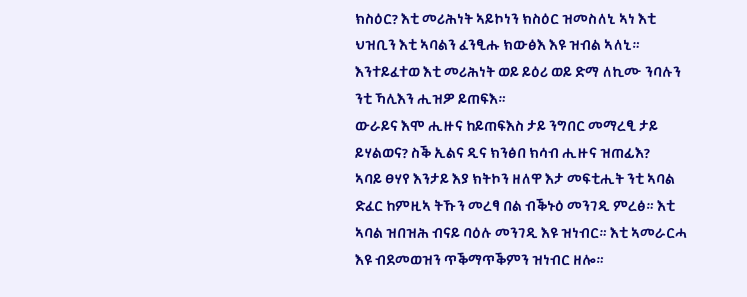ክስዕር? እቲ መሪሕነት ኣይኮነን ክስዕር ዝመስለኒ ኣነ እቲ ህዝቢን እቲ ኣባልን ፈንፂሑ ክውፅእ እዩ ዝብል ኣለኒ። እንተይፈተወ እቲ መሪሕነት ወይ ይዕሪ ወይ ድማ ለኪሙ ንባሉን ንቲ ኻሊእን ሒዝዎ ይጠፍእ።
ውራይና እሞ ሒዙና ከይጠፍእስ ታይ ንግበር መማረፂ ታይ ይሃልወና? ስቕ ኢልና ዲና ክንፅበ ክሳብ ሒዙና ዝጠፊእ?
ኣባይ ፀሃየ እንታይ እያ ክትኮን ዘለዋ እታ መፍቲሒት ንቲ ኣባል ድፈር ከምዚኣ ትኹን መረፃ በል ብቕኑዕ መንገዲ ምረፅ። እቲ ኣባል ዝበዝሕ ብናይ ባዕሉ መንገዲ እዩ ዝነብር። እቲ ኣመራርሓ እዩ ብደመወዝን ጥቕማጥቕምን ዝነብር ዘሎ።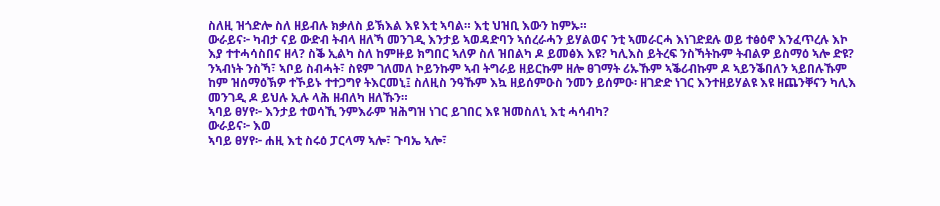ስለዚ ዝጎድሎ ስለ ዘይብሉ ክቃለስ ይኽእል እዩ እቲ ኣባል። እቲ ህዝቢ እውን ከምኡ።
ውራይና፦ ካብታ ናይ ውድብ ትብላ ዘለኻ መንገዲ እንታይ ኣወዳድባን ኣሰረራሓን ይሃልወና ንቲ ኣመራርሓ እነገድደሉ ወይ ተፅዕኖ እንፈጥረሉ እኮ እያ ተተሓሳስበና ዘላ? ስቕ ኢልካ ስለ ከምዙይ ክግበር ኣለዎ ስለ ዝበልካ ዶ ይመፅእ እዩ? ካሊእስ ይትረፍ ንስኻትኩም ትብልዎ ይስማዕ ኣሎ ድዩ? ንኣብነት ንስኻ፣ ኣቦይ ስብሓት፣ ስዩም ገለመለ ኮይንኩም ኣብ ትግራይ ዘይርኩም ዘሎ ፀገማት ሪኡኹም ኣቕሪብኩም ዶ ኣይንቕበለን ኣይበሉኹም ከም ዝሰማዕኽዎ ተኾይኑ ተተጋግየ ትእርመኒ፤ ስለዚስ ንዓኹም እኳ ዘይሰምዑስ ንመን ይሰምዑ፡ ዘገድድ ነገር እንተዘይሃልዩ እዩ ዘጨንቐናን ካሊእ መንገዲ ዶ ይህሉ ኢሉ ላሕ ዘብለካ ዘለኹን።
ኣባይ ፀሃየ፦ እንታይ ተወሳኺ ንምእራም ዝሕግዝ ነገር ይገበር እዩ ዝመስለኒ እቲ ሓሳብካ?
ውራይና፦ እወ
ኣባይ ፀሃየ፦ ሐዚ እቲ ስሩዕ ፓርላማ ኣሎ፣ ጉባኤ ኣሎ፣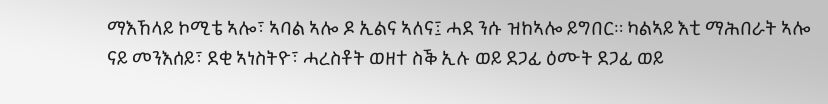ማእኸላይ ኮሚቴ ኣሎ፣ ኣባል ኣሎ ዶ ኢልና ኣለና፤ ሓደ ንሱ ዝከኣሎ ይግበር። ካልኣይ እቲ ማሕበራት ኣሎ ናይ መንእሰይ፣ ደቂ ኣነስትዮ፣ ሓረስቶት ወዘተ ስቕ ኢሉ ወይ ደጋፊ ዕሙት ደጋፊ ወይ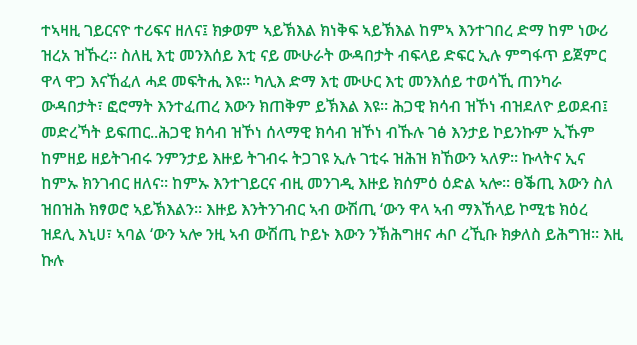ተኣዛዚ ገይርናዮ ተሪፍና ዘለና፤ ክቃወም ኣይኽእል ክነቅፍ ኣይኽእል ከምኣ እንተገበረ ድማ ከም ነውሪ ዝረአ ዝኹረ። ስለዚ እቲ መንእሰይ እቲ ናይ ሙሁራት ውዳበታት ብፍላይ ድፍር ኢሉ ምግፋጥ ይጀምር ዋላ ዋጋ እናኸፈለ ሓደ መፍትሒ እዩ። ካሊእ ድማ እቲ ሙሁር እቲ መንእሰይ ተወሳኺ ጠንካራ ውዳበታት፣ ፎሮማት እንተፈጠረ እውን ክጠቅም ይኽእል እዩ። ሕጋዊ ክሳብ ዝኾነ ብዝደለዮ ይወደብ፤ መድረኻት ይፍጠር..ሕጋዊ ክሳብ ዝኾነ ሰላማዊ ክሳብ ዝኾነ ብኹሉ ገፅ እንታይ ኮይንኩም ኢኹም ከምዘይ ዘይትገብሩ ንምንታይ እዙይ ትገብሩ ትጋገዩ ኢሉ ገቲሩ ዝሕዝ ክኸውን ኣለዎ። ኩላትና ኢና ከምኡ ክንገብር ዘለና። ከምኡ እንተገይርና ብዚ መንገዲ እዙይ ክሰምዕ ዕድል ኣሎ። ፀቕጢ እውን ስለ ዝበዝሕ ክፃወሮ ኣይኽእልን። እዙይ እንትንገብር ኣብ ውሽጢ ‘ውን ዋላ ኣብ ማእኸላይ ኮሚቴ ክዕረ ዝደሊ እኒሀ፣ ኣባል ‘ውን ኣሎ ንዚ ኣብ ውሽጢ ኮይኑ እውን ንኽሕግዘና ሓቦ ረኺቡ ክቃለስ ይሕግዝ። እዚ ኩሉ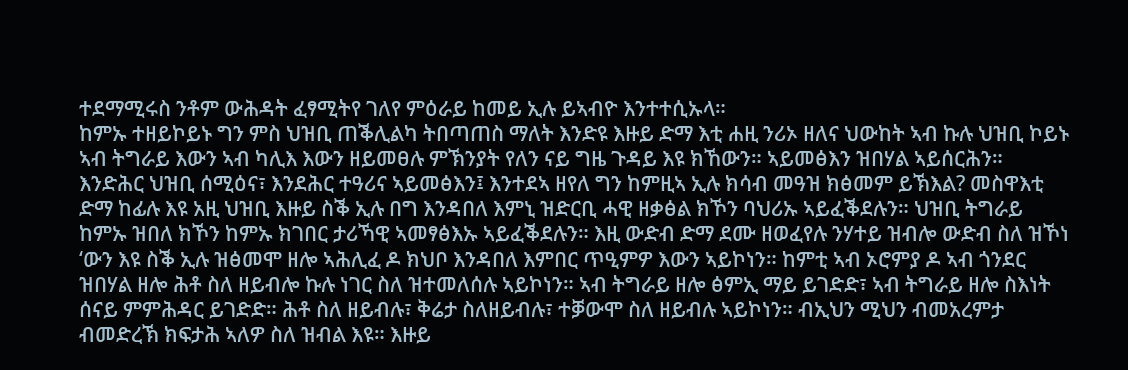ተደማሚሩስ ንቶም ውሕዳት ፈፃሚትየ ገለየ ምዕራይ ከመይ ኢሉ ይኣብዮ እንተተሲኡላ።
ከምኡ ተዘይኮይኑ ግን ምስ ህዝቢ ጠቕሊልካ ትበጣጠስ ማለት እንድዩ እዙይ ድማ እቲ ሐዚ ንሪኦ ዘለና ህውከት ኣብ ኩሉ ህዝቢ ኮይኑ ኣብ ትግራይ እውን ኣብ ካሊእ እውን ዘይመፀሉ ምኽንያት የለን ናይ ግዜ ጉዳይ እዩ ክኸውን። ኣይመፅእን ዝበሃል ኣይሰርሕን። እንድሕር ህዝቢ ሰሚዕና፣ እንደሕር ተዓሪና ኣይመፅእን፤ እንተደኣ ዘየለ ግን ከምዚኣ ኢሉ ክሳብ መዓዝ ክፅመም ይኽእል? መስዋእቲ ድማ ከፊሉ እዩ አዚ ህዝቢ እዙይ ስቕ ኢሉ በግ እንዳበለ እምኒ ዝድርቢ ሓዊ ዘቃፅል ክኾን ባህሪኡ ኣይፈቕደሉን። ህዝቢ ትግራይ ከምኡ ዝበለ ክኾን ከምኡ ክገበር ታሪኻዊ ኣመፃፅእኡ ኣይፈቕደሉን። እዚ ውድብ ድማ ደሙ ዘወፈየሉ ንሃተይ ዝብሎ ውድብ ስለ ዝኾነ ‘ውን እዩ ስቕ ኢሉ ዝፅመሞ ዘሎ ኣሕሊፈ ዶ ክህቦ እንዳበለ እምበር ጥዒምዎ እውን ኣይኮነን። ከምቲ ኣብ ኦሮምያ ዶ ኣብ ጎንደር ዝበሃል ዘሎ ሕቶ ስለ ዘይብሎ ኩሉ ነገር ስለ ዝተመለሰሉ ኣይኮነን። ኣብ ትግራይ ዘሎ ፅምኢ ማይ ይገድድ፣ ኣብ ትግራይ ዘሎ ስእነት ሰናይ ምምሕዳር ይገድድ። ሕቶ ስለ ዘይብሉ፣ ቅሬታ ስለዘይብሉ፣ ተቓውሞ ስለ ዘይብሉ ኣይኮነን። ብኢህን ሚህን ብመአረምታ ብመድረኽ ክፍታሕ ኣለዎ ስለ ዝብል እዩ። እዙይ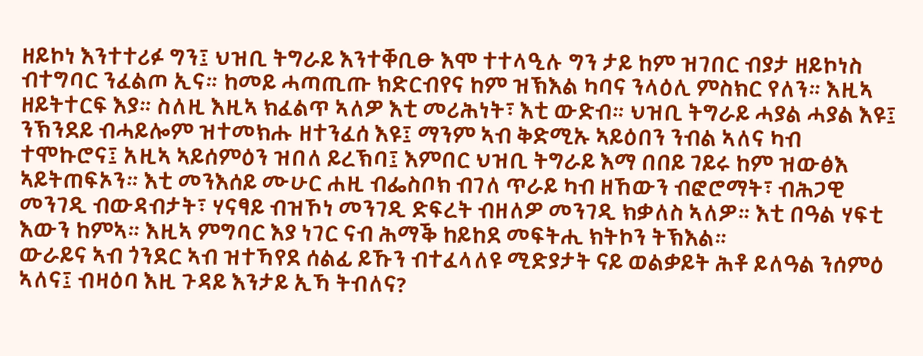ዘይኮነ እንተተሪፉ ግን፤ ህዝቢ ትግራይ እንተቐቢፁ እሞ ተተላዒሉ ግን ታይ ከም ዝገበር ብያታ ዘይኮነስ ብተግባር ንፈልጦ ኢና። ከመይ ሓጣጢጡ ክድርብየና ከም ዝኽእል ካባና ንላዕሊ ምስክር የለን። እዚኣ ዘይትተርፍ እያ። ስለዚ እዚኣ ክፈልጥ ኣለዎ እቲ መሪሕነት፣ እቲ ውድብ። ህዝቢ ትግራይ ሓያል ሓያል እዩ፤ ንኽንደይ ብሓይሎም ዝተመክሑ ዘተንፈሰ እዩ፤ ማንም ኣብ ቅድሚኡ ኣይዕበን ንብል ኣለና ካብ ተሞኩሮና፤ አዚኣ ኣይሰምዕን ዝበለ ይረኽባ፤ እምበር ህዝቢ ትግራይ እማ በበይ ገይሩ ከም ዝውፅእ ኣይትጠፍኦን። እቲ መንእሰይ ሙሁር ሐዚ ብፌስቦክ ብገለ ጥራይ ካብ ዘኸውን ብፎሮማት፣ ብሕጋዊ መንገዲ ብውዳብታት፣ ሃናፃይ ብዝኾነ መንገዲ ድፍረት ብዘለዎ መንገዲ ክቃለስ ኣለዎ። እቲ በዓል ሃፍቲ እውን ከምኣ። እዚኣ ምግባር እያ ነገር ናብ ሕማቕ ከይከደ መፍትሒ ክትኮን ትኽእል።
ውራይና ኣብ ጎንደር ኣብ ዝተኻየደ ሰልፊ ይኹን ብተፈላለዩ ሚድያታት ናይ ወልቃይት ሕቶ ይለዓል ንሰምዕ ኣለና፤ ብዛዕባ እዚ ጉዳይ እንታይ ኢኻ ትብለና?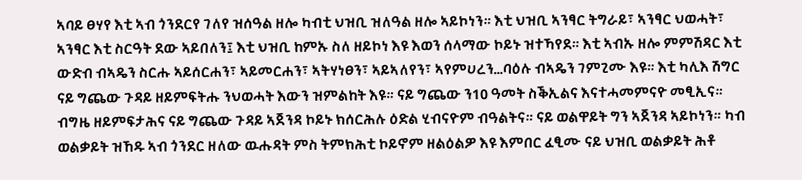ኣባይ ፀሃየ እቲ ኣብ ጎንደርየ ገለየ ዝሰዓል ዘሎ ካብቲ ህዝቢ ዝለዓል ዘሎ ኣይኮነን። እቲ ህዝቢ ኣንፃር ትግራይ፣ ኣንፃር ህወሓት፣ ኣንፃር እቲ ስርዓት ደው ኣይበለን፤ እቲ ህዝቢ ከምኡ ስለ ዘይኮነ እዩ እወን ሰላማው ኮይኑ ዝተኻየደ። እቲ ኣብኡ ዘሎ ምምሽዳር እቲ ውድብ ብኣዴን ስርሑ ኣይሰርሐን፣ ኣይመርሐን፣ ኣትሃነፀን፣ ኣይኣለየን፣ ኣየምሀረን…ባዕሉ ብኣዴን ገምጊሙ እዩ። እቲ ካሊእ ሽግር ናይ ግጨው ጉዳይ ዘይምፍትሑ ንህወሓት እውን ዝምልከት እዩ። ናይ ግጨው ን10 ዓመት ስቕኢልና እናተሓመምናዮ መፂኢና። ብግዜ ዘይምፍታሕና ናይ ግጨው ጉዳይ ኣጀንዳ ኮይኑ ክሰርሕሉ ዕድል ሂብናዮም ብዓልትና። ናይ ወልዋይት ግን ኣጀንዳ ኣይኮነን። ካብ ወልቃይት ዝኸዱ ኣብ ጎንደር ዘለው ዉሑዳት ምስ ትምክሕቲ ኮይኖም ዘልዕልዎ እዩ እምበር ፈፂሙ ናይ ህዝቢ ወልቃይት ሕቶ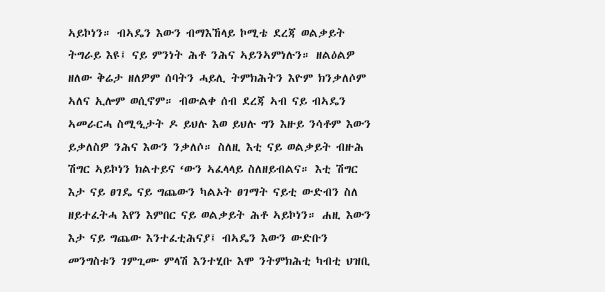ኣይኮነን። ብኣዴን እውን ብማእኸላይ ኮሚቴ ደረጃ ወልቃይት ትግራይ እዩ፤ ናይ ምንነት ሕቶ ንሕና ኣይንኣምነሉን። ዘልዕልዎ ዘለው ቅሬታ ዘለዎም ሰባትን ሓይሊ ትምክሕትን እዮም ክንቃለሶም ኣለና ኢሎም ወሲኖም። ብውልቀ ሰብ ደረጃ ኣብ ናይ ብኣዴን ኣመራርሓ ስሚዒታት ዶ ይህሉ እወ ይህሉ ግን እዙይ ንሳቶም እውን ይቃለስዎ ንሕና እውን ንቃለሶ። ስለዚ እቲ ናይ ወልቃይት ብዙሕ ሽግር ኣይኮነን ክልተይና ‘ውን ኣፈላላይ ስለዘይብልና። እቲ ሽግር እታ ናይ ፀገዴ ናይ ግጨውን ካልኦት ፀገማት ናይቲ ውድብን ስለ ዘይተፈትሓ እየን እምበር ናይ ወልቃይት ሕቶ ኣይኮነን። ሐዚ እውን እታ ናይ ግጨው እንተፈቲሕናያ፤ ብኣዴን እውን ውድቡን መንግስቱን ገምጊሙ ምላሽ እንተሂቡ እሞ ንትምክሕቲ ካብቲ ህዝቢ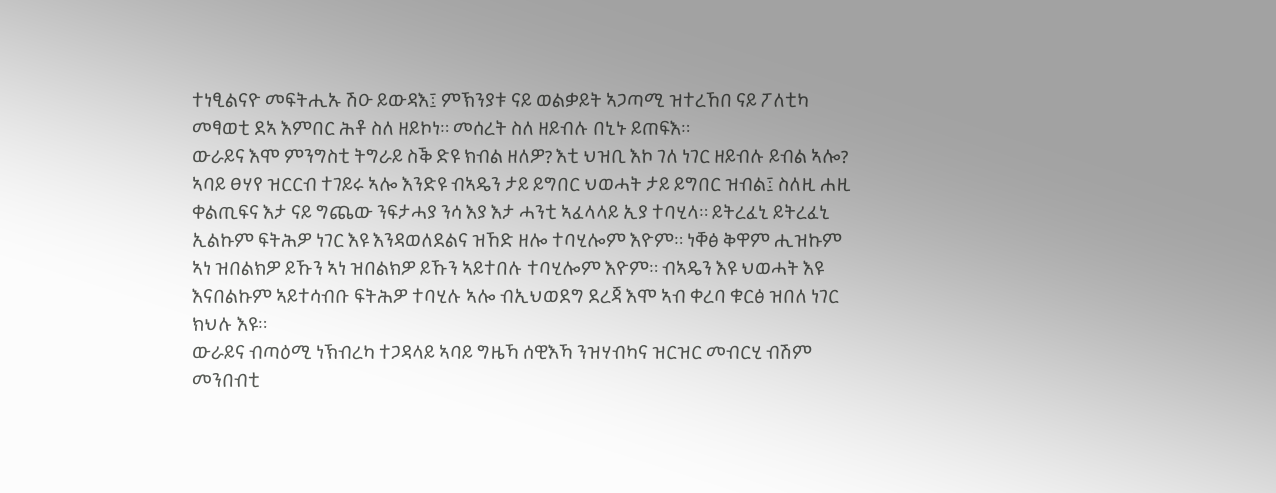ተነፂልናዮ መፍትሒኡ ሽዑ ይውዳእ፤ ምኽንያቱ ናይ ወልቃይት ኣጋጣሚ ዝተረኸበ ናይ ፖለቲካ መፃወቲ ደኣ እምበር ሕቶ ስለ ዘይኮነ። መሰረት ስለ ዘይብሉ በኒኑ ይጠፍእ።
ውራይና እሞ ምንግስቲ ትግራይ ስቕ ድዩ ክብል ዘለዎ? እቲ ህዝቢ እኮ ገለ ነገር ዘይብሉ ይብል ኣሎ?
ኣባይ ፀሃየ ዝርርብ ተገይሩ ኣሎ እንድዩ ብኣዴን ታይ ይግበር ህወሓት ታይ ይግበር ዝብል፤ ስለዚ ሐዚ ቀልጢፍና እታ ናይ ግጨው ንፍታሓያ ንሳ እያ እታ ሓንቲ ኣፈላላይ ኢያ ተባሂላ። ይትረፈኒ ይትረፈኒ ኢልኩም ፍትሕዎ ነገር እዩ እንዳወለደልና ዝኸድ ዘሎ ተባሂሎም እዮም። ነቐፅ ቅዋም ሒዝኩም ኣነ ዝበልክዎ ይኹን ኣነ ዝበልክዎ ይኹን ኣይተበሉ ተባሂሎም እዮም። ብኣዴን እዩ ህወሓት እዩ እናበልኩም ኣይተሳብቡ ፍትሕዎ ተባሂሉ ኣሎ ብኢህወደግ ደረጃ እሞ ኣብ ቀረባ ቁርፅ ዝበለ ነገር ክህሉ እዩ።
ውራይና ብጣዕሚ ነኽብረካ ተጋዳላይ ኣባይ ግዜኻ ሰዊእኻ ንዝሃብካና ዝርዝር መብርሂ ብሽም መንበብቲ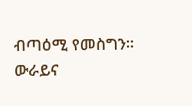ብጣዕሚ የመስግን። ውራይና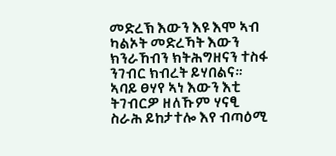መድረኽ እውን እዩ እሞ ኣብ ካልኦት መድረኻት እውን ክንራኸብን ክትሕግዘናን ተስፋ ንገብር ክብረት ይሃበልና።
ኣባይ ፀሃየ ኣነ እውን እቲ ትገብርዎ ዘለኹም ሃናፂ ስራሕ ይከታተሎ እየ ብጣዕሚ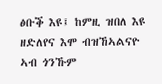ፅቡቕ እዩ፤ ከምዚ ዝበለ እዩ ዘድለየና እሞ ብዝኸኣልናዮ ኣብ ጎንኹም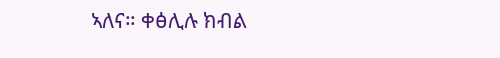ኣለና። ቀፅሊሉ ክብል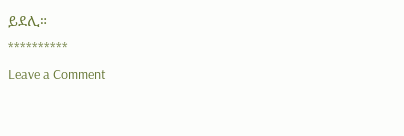ይደሊ።
**********
Leave a Comment